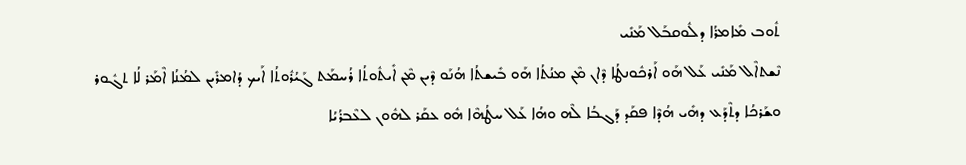ܬܽܘܒ ܡܺܐܡܪܳܐ ܕܠܽܘܩܒܰܠ ܡܰܢܺܝ
ܢܶܫܬܐܶܠ ܡܰܢܺܝ ܥܰܠ ܗܰܘ ܐܰܪܟܽܘܢܛܳܐ ܕܶܐܢ ܡܶܢ ܡܢܳܬܳܐ ܗܰܘ ܒܺܝܫܬܳܐ ܗܳܢܰܘ ܕܶܝܢ ܡܶܢ ܐܺܝܬܽܘܬܳܐ ܪܳܚܡܰܬ ܓܰܝܳܪܽܘܬܳܐ ܐܰܝܟ ܕܳܐܡܪܺܝܢ ܠܡܳܢܳܐ ܐܶܡܰܪ ܠܳܐ ܬܓܽܘܪ ܘܫܰܪܟܳܐ ܕܬܶܕܰܥ ܕܗܺܝ ܗܳܕܶܐ ܦܩܰܕ ܕܰܓܒܳܐ ܠܶܗ ܘܗܳܐ ܥܰܠ ܚܛܳܗܶܐ ܗܽܘ ܥܩܰܪ ܠܗܽܘܢ ܠܥܶܒܪܳܝܳܐ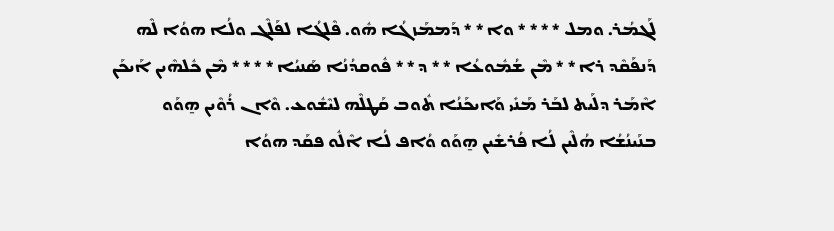ܠܰܓܡܳܪ. ܘܡܠ * * * * ܘܐ * * ܕܰܡܡܰܙܓܳܐ ܗܽܘ. ܦܶܠܓܳܐ ܠܦܰܠܶܓ ܘܠܳܐ ܗܘܳܐ ܠܶܗ ܕܰܢܦܰܩܶܕ ܪܐ * * ܡܶܢ ܫܳܡܽܘܥܳܐ * * ܕ * * ܦܽܘܩܕܳܢܳܐ ܣܰܢܝܳܐ * * * * ܡܶܢ ܟܽܠܗܶܝܢ ܐܰܝܟܰܢ ܐܶܡܰܪ ܕܠܰܝܬ ܠܒܰܪ ܡܰܢܺܝ ܘܰܐܝܟܰܢܳܐ ܬܽܘܒ ܩܰܛܠܶܗ ܠܝܶܫܽܘܥ. ܘܶܐܢ ܪܳܘܶܝܢ ܗ̱ܘܰܘ ܒܢܰܝܢܳܫܳܐ ܗܳܠܶܝܢ ܠܳܐ ܦܳܪܫܺܝܢ ܗ̱ܘܰܘ ܘܳܐܦ ܠܳܐ ܐܶܠܽܘ ܦܩܰܕ ܗܘܳܐ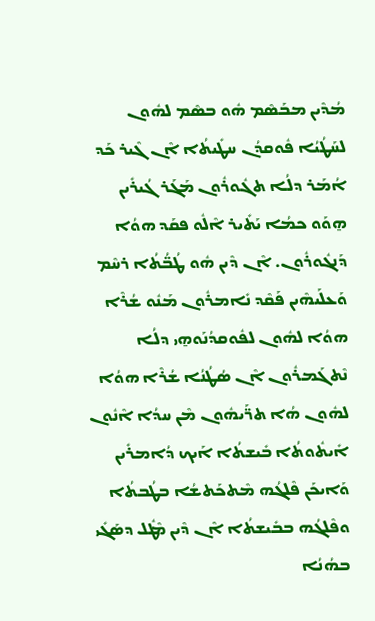ܡܳܕܶܝܢ ܡܒܰܣܶܡ ܗܽܘ ܒܣܶܡ ܠܗܽܘܢ ܠܚܰܛܳܝܳܐ ܦܽܘܩܕܳܢ ܚܛܺܝܬܳܐ ܐܶܢ ܓܶܝܪ ܟܰܕ ܐܳܡܰܪ ܕܠܳܐ ܬܓܽܘܪܽܘܢ ܡܰܓܰܪ ܓܳܝܪܺܝܢ ܗ̱ܘܰܘ ܟܡܳܐ ܝܰܬܺܝܪ ܐܶܠܽܘ ܦܩܰܕ ܗܘܳܐ ܕܰܢܓܽܘܪܽܘܢ. ܐܶܢ ܕܶܝܢ ܗܽܘ ܛܳܒ̈ܳܬܳܐ ܪܚܶܡ ܘܰܥܠܰܝܗܶܝܢ ܦܰܩܶܕ ܢܺܐܡܪܽܘܢ ܡܰܢܽܘ ܫܳܪܶܐ ܗܘܳܐ ܠܗܽܘܢ ܠܦܽܘܩܕܳܢܰܘܗ̱ܝ ܕܠܳܐ ܢܶܬܓܰܡܪܽܘܢ ܐܶܢ ܣܳܛܳܢܳܐ ܫܳܪܶܐ ܗܘܳܐ ܠܗܽܘܢ ܗܳܐ ܬܪ̈ܰܝܗܽܘܢ ܡܶܢ ܚܕܳܐ ܐܶܢܽܘܢ ܐܺܝܬܽܘܬܳܐ ܒܺܝܫܬܳܐ ܐܰܝܟ ܕܳܐܡܪܺܝܢ ܘܰܐܝܟܰܢ ܦܶܠܓܳܗ ܡܶܬܟܰܬܫܳܐ ܒܛܳܒܬܳܐ ܘܦܶܠܓܳܗ ܒܒܺܝܫܬܳܐ ܐܶܢ ܕܶܝܢ ܡܶܛܽܠ ܕܣܰܓܺܝ ܒܗܳܢܳܐ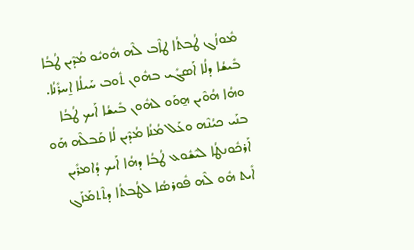ܡܽܘܙܳܓ ܛܳܒܬܳܐ ܛܐܶܒ ܠܶܗ ܗܽܘܝܽܘ ܡܳܕܶܝܢ ܛܳܒܳܐ ܒܺܝܫܳܐ ܕܠܳܐ ܐܰܣܓܺܝ ܒܗܽܘܢ ܬܽܘܒ ܚܰܝܠܳܐ ܐ̱ܚܪܺܢܳܐ. ܘܗܳܐ ܗܳܘܶܝܢ ܗ̱ܘܰܘ ܠܗܽܘܢ ܒܺܝܫܳܐ ܐܰܝܟ ܛܳܒܳܐ ܒܢܰܝ ܟܝܳܢܶܗ ܘܥܰܠ ܡܳܢܳܐ ܡܳܕܶܝܢ ܠܳܐ ܩܰܒܠܶܗ ܗܰܘ ܐܰܪܟܽܘܢܛܳܐ ܠܝܶܫܽܘܥ ܛܳܒܳܐ ܕܗܳܐ ܐܰܝܟ ܕܳܐܡܪܺܝܢ ܐܺܝܬ ܗܽܘ ܠܶܗ ܦܽܘܪܣܳܐ ܠܛܳܒܬܳܐ ܕܬܶܬܡܰܙܰܓ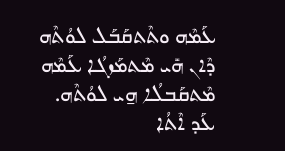ܥܰܡܶܗ ܘܬܶܬܩܰܒܰܠ ܠܘܳܬܶܗ ܕܶܐܢ ܗܺܝ ܡܶܬܡܰܙܓܳܐ ܥܰܡܶܗ ܡܶܬܩܰܒܠܳܐ ܗ̱ܝ ܠܘܳܬܶܗ. ܥܰܕ ܐܶܬܳܐ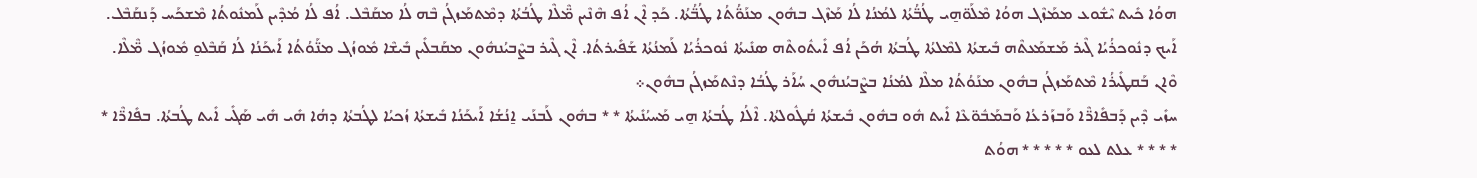ܗܘܳܐ ܟܺܝܬ ܝܶܫܽܘܥ ܡܡܰܙܶܓ ܗܘܳܐ ܡܶܠܰܘ̈ܗ̱ܝ ܛܳܒ̈ܳܬܳܐ ܠܡܳܢܳܐ ܠܳܐ ܡܰܙܶܓ ܒܗܽܘܢ ܡܢܰܘ̈ܳܬܳܐ ܛܳܒ̈ܳܬܳܐ. ܟܰܕ ܐܶܢ ܐܳܦ ܗܶܢܶܝܢ ܡ̈ܶܠܶܐ ܛܳܒܳܬܳܐ ܕܡܶܬܡܰܙܓܳܢ ܒܶܗ ܠܳܐ ܡܩܰܒܶܠ. ܐܳܦ ܠܳܐ ܡܳܕܶܝܢ ܠܰܡܢܽܘܬܳܐ ܡܶܫܟܰܚ ܕܰܢܩܰܒܶܠ. ܐܰܝܟ ܕܢܽܘܟܪܳܝܳܐ ܓܶܝܪ ܡܰܫܡܰܥܬܶܗ ܒܺܝܫܬܳܐ ܠܡܶܠܬܳܐ ܛܳܒܬܳܐ ܗܳܟܰܢ ܐܳܦ ܐܺܝܬܽܘܬܶܗ ܣܢܺܝܬܳܐ ܢܽܘܟܪܳܝܳܐ ܠܰܡܢܳܬܳܐ ܫܰܦܺܝܪܬܳܐ. ܐܶܢ ܓܶܝܪ ܒܨܶܒܝܳܢܗܽܘܢ ܡܩܰܒܠܺܝܢ ܒܺܝܫܶܐ ܡܽܘܙܳܓ ܡܢ̈ܰܘܳܬܳܐ ܐܰܝܟܰܢܳܐ ܠܳܐ ܩܰܒܶܠܘ̱ ܡܽܘܙܳܓ ܡ̈ܶܠܶܐ. ܘܶܐܢ ܒܰܩܛܺܝܪܳܐ ܡܶܬܡܰܙܓܳܢ ܒܗܽܘܢ ܡܢܰܘܳܬܳܐ ܡܠܶܐ ܠܡܳܢܳܐ ܒܨܶܒܝܳܢܗܽܘܢ ܚܳܐܰܪ ܛܳܒܳܐ ܕܢܶܬܡܰܙܓܳܢ ܒܗܽܘܢ܀
ܚܙܺܝ ܕܶܝܢ ܕܰܒܦܺܐܪ̈ܶܐ ܘܰܒܙܰܪܥܳܐ ܘܰܒܡܰܒܽܘ̈ܥܶܐ ܐܺܝܬ ܗܽܘ ܒܗܽܘܢ ܒܺܝܫܬܳܐ ܩܳܛܽܘܠܬܳܐ. ܐܶܠܳܐ ܛܳܒܬܳܐ ܗ̱ܝ ܡܰܚܝܳܢܺܝܬܳܐ * * ܒܗܽܘܢ ܠܰܒܢܰܝ ܐ̱ܢܳܫܳܐ ܐܰܝܟܰܢܳܐ ܒܺܝܫܬܳܐ ܙܳܟܝܳܐ ܠܛܳܒܬܳܐ ܕܗܳܐ ܗܺܝ ܗܺܝ ܣܰܓܺܝ ܐܺܝܬ ܛܳܒܬܳܐ. ܒܦܺܐܪ̈ܶܐ * * * * * ܥܠܬ ܠܥܘ * * * * * ܗܘܳܬ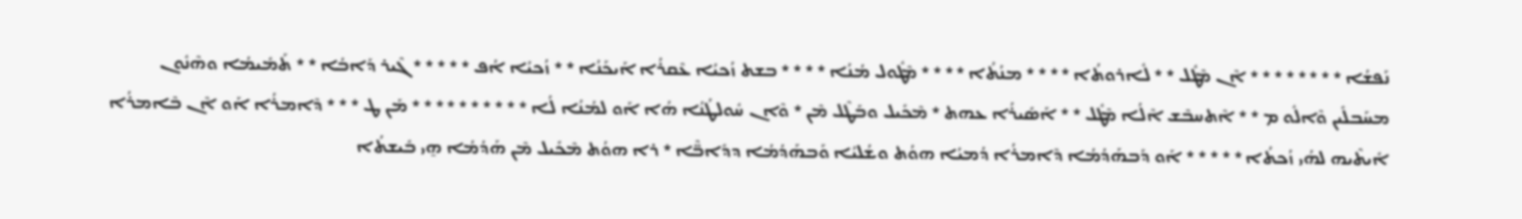ܢܰܦܫܳܐ * * * * * * * * ܐܶܢ ܡܶܛܽܠ * * ܠܽܐܪܘܬܳܐ * * * * ܡܢܳܬܳܐ * * * * ܡܶܛܽܘܠ ܡܳܢܳܐ * * * * ܒܫܬ ܙܳܟܝܳܐ ܥܶܩܪܳܐ ܐܰܝܟܰܢܳܐ * * ܙܳܟܝܳܐ ܐܳܦ * * * * * ܓܶܝܪ ܕܰܐܒܳܐ * * ܬܰܡܺܝܡܳܐ ܘܗܶܢܽܘܢ ܡܚܰܒܠܺܝܢ ܘܶܐܠܽܘ ܡ * * ܐܶܬܚܒܶܫ ܐܶܠܳܐ ܡܶܛܽܠ * * ܐܰܣܺܝܪܳܐ ܥܗܬ * ܡܶܟܺܝܠ ܘܒܰܛܶܠ ܡܶܢ * ܘܶܐܢ ܚܽܘܠܛܳܢܳܐ ܗܳܐ ܐܰܘ ܠܡܳܢܳܐ ܠܳܐ * * * * * * * * * * ܡܰܢ ܛ * * * ܕܶܐܡܪܳܐ ܐܰܘ ܐܶܢ ܒܶܐܡܪܳܐ ܐܺܝܬܶܝܗ ܠܗܳܝ ܙܳܟܬܳܐ * * * * * ܐܰܘ ܕܰܒܗܰܕܳܡܳܐ ܕܶܐܡܪܳܐ ܕܳܡܝܳܐ ܗܘܳܬ ܘܫܳܠܝܳܐ ܘܰܒܗܰܕܳܡܳܐ ܕܕܺܐܒ̈ܶܐ * ܪܐ ܗܘܳܬ ܡܶܟܺܝܠ ܡܶܢ ܗܰܕܳܡܳܐ ܗ̱ܝ ܒܺܝܫܬܳܐ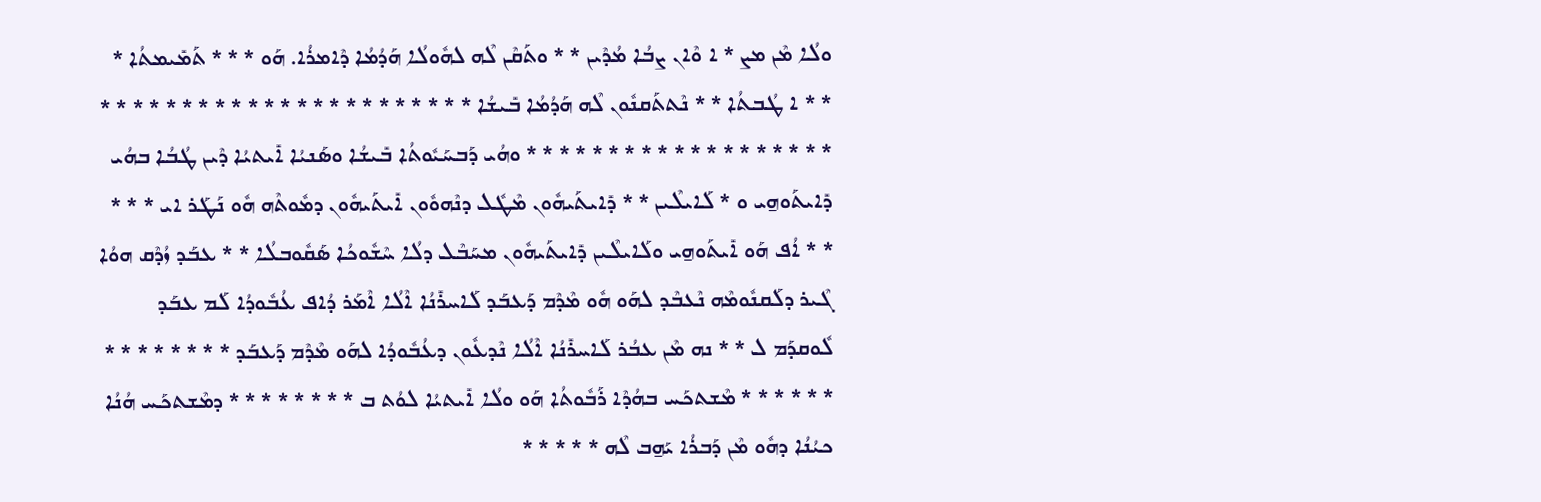ܘܠܳܐ ܡܶܢ ܡܨ * ܐ ܘܶܐܢ ܨܒܳܐ ܡܳܕܶܝܢ * * ܘܬܰܩܶܢ ܠܶܗ ܠܗܽܘܠܳܐ ܗܰܕܳܡܳܐ ܕܶܐܡܪܳܐ. ܗܰܘ * * * ܬܰܡܺܝܡܬܳܐ * * * ܐ ܛܳܒܬܳܐ * * ܢܶܬܬܰܩܢܽܘܢ ܠܶܗ ܗܰܕܳܡܳܐ ܒܺܝܫܳܐ * * * * * * * * * * * * * * * * * * * * * * * * * * * * * * * * * * * * * * * * * * ܘܗܳܝ ܕܰܒܚܰܝܽܘܬܳܐ ܒܺܝܫܳܐ ܘܣܰܢܝܳܐ ܐܺܝܬܝܳܐ ܕܶܝܢ ܛܳܒܳܐ ܒܗܳܝ ܕܺܐܝܬܰܘܗ̱ܝ ܘ * ܠܰܐܝܠܶܝܢ * * ܕܺܐܝܬܰܝܗܽܘܢ ܡܶܛܽܠ ܕܢܶܗܘܽܘܢ ܐܺܝܬܰܝܗܽܘܢ ܕܡܽܘܬܶܗ ܗܽܘ ܢܰܛܰܪ ܐܝ * * * * * ܐܳܦ ܗܰܘ ܐܺܝܬܰܘܗ̱ܝ ܘܠܰܐܝܠܶܝܢ ܕܺܐܝܬܰܝܗܽܘܢ ܡܚܰܒܶܠ ܕܠܳܐ ܚܶܫܽܘܟܳܐ ܣܰܩܽܘܒܠܳܐ * * ܥܒܰܕ ܙܳܕܶܩ ܗܘܳܐ ܓܶܝܪ ܕܠܰܩܢܽܘܡܶܗ ܢܶܥܒܶܕ ܠܗܰܘ ܗܽܘ ܡܶܕܶܡ ܕܰܥܒܰܕ ܠܰܐܚܪܺܢܳܐ ܐܶܠܳܐ ܐܶܡܰܪ ܕܳܐܦ ܥܳܒܽܘܕܳܐ ܠܰܡ ܥܒܰܕ ܠܽܘܩܕܰܡ ܠ * * ܢܗ ܡܶܢ ܥܒܳܪ ܠܰܐܚܪܺܢܳܐ ܐܶܠܳܐ ܢܶܕܥܽܘܢ ܕܥܳܒܽܘܕܳܐ ܠܗܰܘ ܡܶܕܶܡ ܕܰܥܒܰܕ * * * * * * * * * * * * * * ܡܶܫܬܟܰܚ ܒܗܳܕܶܐ ܪܰܒܽܘܬܳܐ ܗܰܘ ܘܠܳܐ ܐܺܝܬܝܳܐ ܠܘܳܬ ܒ * * * * * * * * ܕܡܶܫܬܟܰܚ ܗܳܢܳܐ ܟܝܳܢܳܐ ܕܗܽܘ ܡܶܢ ܕܰܒܪܳܐ ܝܰܗ̱ܒ ܠܶܗ * * * * *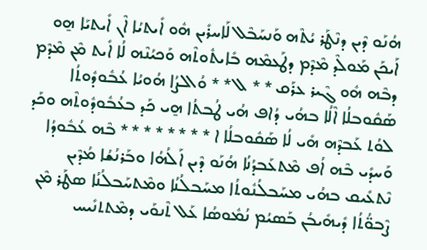ܗܳܢܰܘ ܕܶܝܢ ܕܢܶܛܰܪ ܝܳܬܶܗ ܘܰܢܚܰܒܶܠ ܠܰܐܚܪܺܝܢ ܗܽܘ ܐܺܝܬܝܳܐ ܐܶܢ ܐܺܝܬܝܰܐ ܗ̱ܘ ܐܰܝܟܰܢ ܡܰܘܠܶܕ ܡܶܕܶܡ ܕܛܰܥܡܶܗ ܒܺܐܝܬܽܘܬܶܗ ܘܰܟܝܳܢܶܗ ܠܳܐ ܐܺܝܬ ܡܶܢ ܡܶܕܶܡ ܕܒܶܗ ܗܽܘ ܓܶܝܪ ܥܪܰܩ * * ܠ * * ܘܳܐܠܨܳܐ ܗܳܘܝܳܐ ܥܳܒܽܘܕܽܘܬܳܐ ܣܰܩܽܘܒܠܳܐ ܐܶܠܳܐ ܒܗܳܝ ܕܳܐܦ ܗܳܝ ܛܳܒܬܳܐ ܗ̱ܝ ܟܰܕ ܒܥܳܒܽܘܕܽܘܬܶܗ ܘܟܰܕ ܠܘܳܬ ܥܰܒܕܶܗ ܗܺܝ ܠܳܐ ܣܰܩܽܘܒܠܳܐ ܐ * * * * * * * * ܒܶܗ ܥܳܒܽܘܕܳܐ ܘܰܚܕܺܝ ܒܶܗ ܐܳܦ ܡܶܬܥܰܒܕܳܢܳܐ ܗܳܢܰܘ ܕܶܝܢ ܐܰܠܳܗܳܐ ܘܒܰܪܢܳܫܳܐ ܡܳܕܶܝܢ ܢܶܬܥܺܝܩ ܒܗܳܝ ܡܚܰܒܠܳܢܽܘܬܳܐ ܡܚܰܒܠܳܢܳܐ ܘܡܶܬܚܰܒܠܳܢܳܐ ܣܛܰܪ ܡܶܢ ܨܶܒܘ̈ܳܬܳܐ ܕܺܝܗܺܝܒܳܢ ܒܰܣܝܳܡ ܢܳܡܽܘܣܳܐ ܥܰܠ ܬܶܢܘܰܝ ܕܡܶܬܬܢܺܝܚ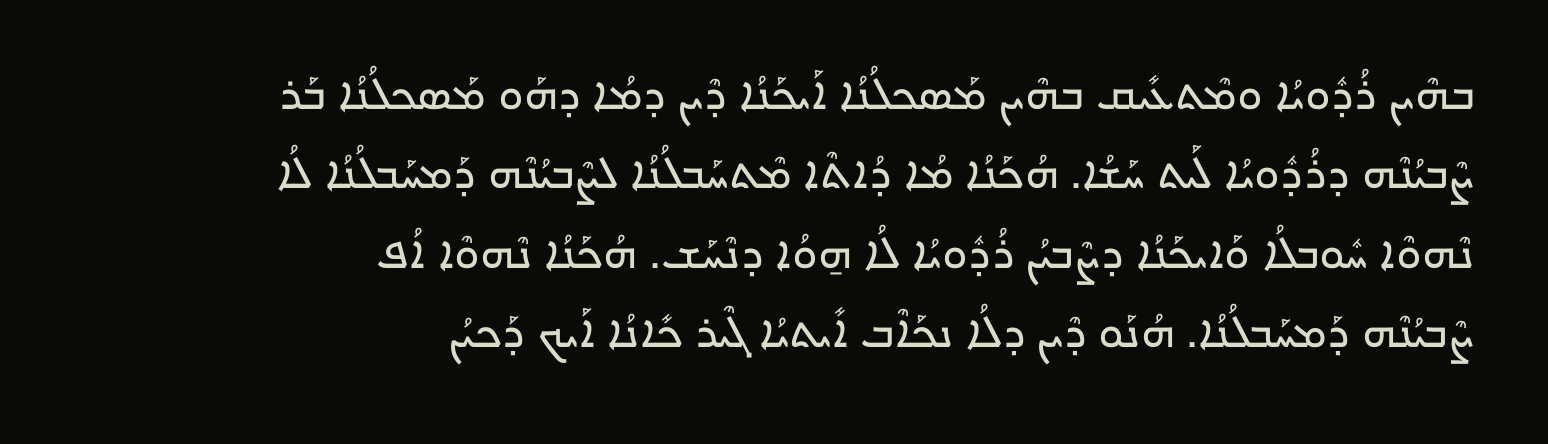ܒܗܶܝܢ ܪܳܕܽܘܝܳܐ ܘܡܶܬܥܺܝܩ ܒܗܶܝܢ ܡܰܣܟܠܳܢܳܐ ܐܰܝܟܰܢܳܐ ܕܶܝܢ ܕܡܳܐ ܕܗܰܘ ܡܰܣܟܠܳܢܳܐ ܒܰܪ ܨܶܒܝܳܢܶܗ ܕܪܳܕܽܘܝܳܐ ܠܰܝܬ ܚܰܫܳܐ. ܗܳܟܰܢܳܐ ܡܳܐ ܕܳܐܬܶܐ ܡܶܬܚܰܒܠܳܢܳܐ ܠܨܶܒܝܳܢܶܗ ܕܰܡܚܰܒܠܳܢܳܐ ܠܳܐ ܢܶܗܘܶܐ ܚܽܘܒܠܳܐ ܘܰܐܝܟܰܢܳܐ ܕܨܶܒܝܳܢ ܪܳܕܽܘܝܳܐ ܠܳܐ ܗ̱ܘܳܐ ܕܢܶܚܰܫ. ܗܳܟܰܢܳܐ ܢܶܗܘܶܐ ܐܳܦ ܨܶܒܝܳܢܶܗ ܕܰܡܚܰܒܠܳܢܳܐ. ܗܳܢܰܘ ܕܶܝܢ ܕܠܳܐ ܢܟܰܐܶܒ ܐܺܝܬܝܳܐ ܓܶܝܪ ܟܺܐܢܳܐ ܐܰܝܟ ܕܰܟܝܳܢ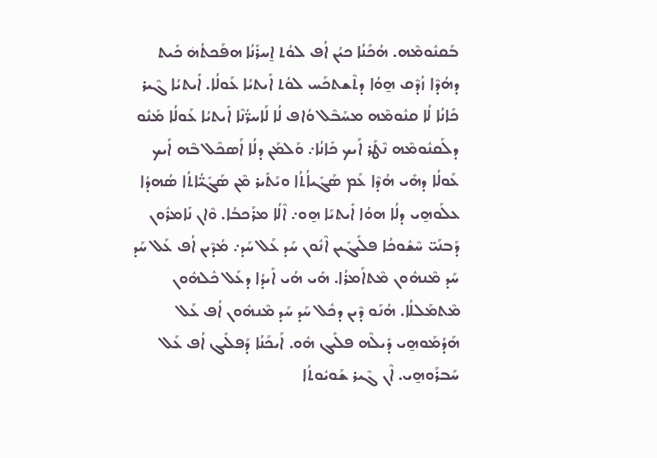ܒܰܩܢܽܘܡܶܗ. ܗܳܟܰܢܳܐ ܟܝܳܢ ܐܳܦ ܠܘܳܬ ܐ̱ܚܪܺܢܳܐ ܗܦܰܟܬܳܗܿ ܟܺܝܬ ܕܗܳܕܶܐ ܙܳܕܶܩ ܗ̱ܘܳܐ ܕܬܶܫܬܟܰܚ ܠܘܳܬ ܐܺܝܬܝܳܐ ܥܰܘܠܳܐ. ܐܺܝܬܝܳܐ ܓܶܝܪ ܟܺܐܢܳܐ ܠܳܐ ܩܢܽܘܡܶܗ ܡܚܰܒܶܠ ܘܳܐܦ ܠܳܐ ܠܰܐܚܪ̈ܳܢܶܐ ܐܺܝܬܝܳܐ ܥܰܘܠܳܐ ܡܰܢܽܘ ܕܠܰܩܢܽܘܡܶܗ ܢܶܛܰܪ ܐܰܝܟ ܟܺܐܢܳܐ܇ ܘܰܠܡܰܢ ܕܠܳܐ ܐܰܣܟܶܠ ܒܶܗ ܐܰܝܟ ܥܰܘܠܳܐ ܕܗܺܝ ܗܳܕܶܐ ܥܰܡ ܣܰܓܺܝܐܳܬܳܐ ܘܝܰܬܺܝܪ ܡܶܢ ܣܰܓܺܝ̈ܳܐܬܳܐ ܣܳܗܕܳܐ ܥܠܰܘܗ̱ܝ ܕܠܳܐ ܗܘܳܐ ܐܺܝܬܝܰܐ ܗ̱ܘ܇ ܐܶܠܳܐ ܡܪܰܟܒܳܐ. ܘܶܐܢ ܢܺܐܡܪܽܘܢ ܕܰܒܢܰܝ̈ ܚܶܫܽܘܟܳܐ ܦܠܺܝܓܺܝܢ ܐܶܢܽܘܢ ܚܰܕ ܥܰܠ ܚܰܕ܇ ܡܳܕܶܝܢ ܐܳܦ ܥܰܠ ܚܰܕ ܚܰܕ ܡܶܢܗܽܘܢ ܡܶܬܐܰܡܪܳܐ. ܗܺܝ ܗܳܝ ܐܺܝܕܳܐ ܕܥܰܠ ܟܽܠܗܽܘܢ ܡܶܬܡܰܠܠܳܐ. ܗܳܢܰܘ ܕܶܝܢ ܕܟܽܠ ܚܰܕ ܚܰܕ ܡܶܢܗܽܘܢ ܐܳܦ ܥܰܠ ܗܰܕܳܡܰܘܗ̱ܝ ܕܺܝܠܶܗ ܦܠܺܝܓ ܗܽܘ. ܐܰܝܟܰܢܳܐ ܕܰܦܠܺܝܓ ܐܳܦ ܥܰܠ ܚܰܒܪܰܘܗ̱ܝ. ܐܶܢ ܓܶܝܪ ܫܰܘܝܽܘܬܳܐ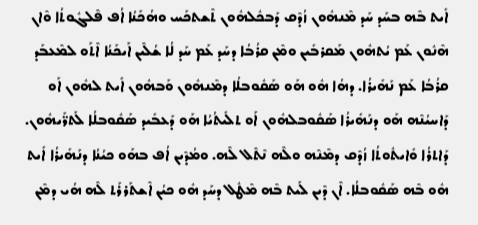ܐܺܝܬ ܒܶܗ ܒܚܰܕ ܚܰܕ ܡܶܢܗܽܘܢ ܙܳܕܶܩ ܕܰܒܟܽܠܗܽܘܢ ܬܶܫܬܟܰܚ ܘܗܳܟܰܢܳܐ ܐܳܦ ܦܶܠܓܽܘܬܳܐ ܘܶܐܢ ܗܶܢܽܘܢ ܥܰܡ ܝܳܬܗܽܘܢ ܡܰܩܪܒܺܝܢ ܘܡܶܢ ܩܪܳܒܳܐ ܕܚܰܕ ܥܰܡ ܚܰܕ ܠܳܐ ܫܳܠܶܝܢ ܐܰܝܟܰܢܳܐ ܐܶܬܰܘ ܠܡܶܥܒܰܕ ܩܪܳܒܳܐ ܥܰܡ ܢܰܗܺܝܪܳܐ. ܕܗܳܐ ܗܽܘ ܗܰܘ ܣܰܩܽܘܒܠܳܐ ܕܡܶܢܗܽܘܢ ܘܰܒܗܽܘܢ ܐܺܝܬ ܠܗܽܘܢ ܐܰܘ ܕܰܐܚܝܳܢܶܗ ܗܰܘ ܕܢܰܗܺܝܪܳܐ ܣܰܩܽܘܒܠܗܽܘܢ ܐܰܘ ܬܠܺܝܬܳܝܳܐ ܗܰܘ ܕܰܥܒܺܝܕ ܣܰܩܽܘܒܠܳܐ ܠܰܬܪ̈ܰܝܗܽܘܢ. ܕܰܐܬܪܳܐ ܘܺܐܝܬܽܘܬܳܐ ܙܳܕܶܩ ܕܡܶܢܶܗ ܘܠܶܗ ܢܶܬܶܠ ܠܶܗ. ܘܡܳܕܶܝܢ ܐܳܦ ܒܗܰܘ ܟܝܳܢܳܐ ܕܢܰܗܺܝܪܳܐ ܐܺܝܬ ܗܽܘ ܒܶܗ ܣܰܩܽܘܒܠܳܐ. ܐܶܢ ܕܶܝܢ ܠܰܝܬ ܒܶܗ ܡܶܛܽܠ ܕܚܰܕ ܗܽܘ ܟܝܳܢ ܐܶܫܬܰܪܪܰܬ ܠܶܗ ܗܳܝ ܕܡܶܢ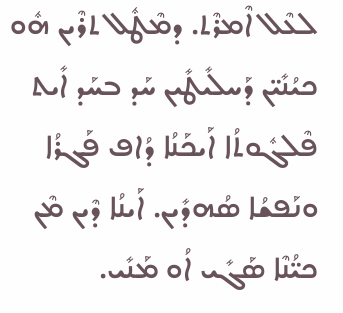ܠܥܶܠ ܐܶܡܪܶܬ. ܕܡܶܛܽܠ ܬܪܶܝܢ ܗܽܘ ܟܝܳܢܺܝ̈ܢ ܕܰܚܠܺܝܛܺܝܢ ܚܰܕ ܒܚܰܕ ܐܺܝܬ ܦܶܠܓܽܘܬܳܐ ܐܰܝܟܰܢܳܐ ܕܳܐܦ ܦܰܓܪܳܐ ܘܢܰܦܫܳܐ ܣܳܗܕܺܝܢ. ܐܰܝܢܳܐ ܕܶܝܢ ܡܶܢ ܟܝ̈ܳܢܶܐ ܣܰܓܺܝ ܐܳܘ ܡܰܢܺܝ.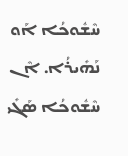ܚܶܫܽܘܟܳܐ ܐܰܘ ܢܰܗܺܝܪܳܐ. ܐܶܢ ܚܶܫܽܘܟܳܐ ܣܰܓܺܝ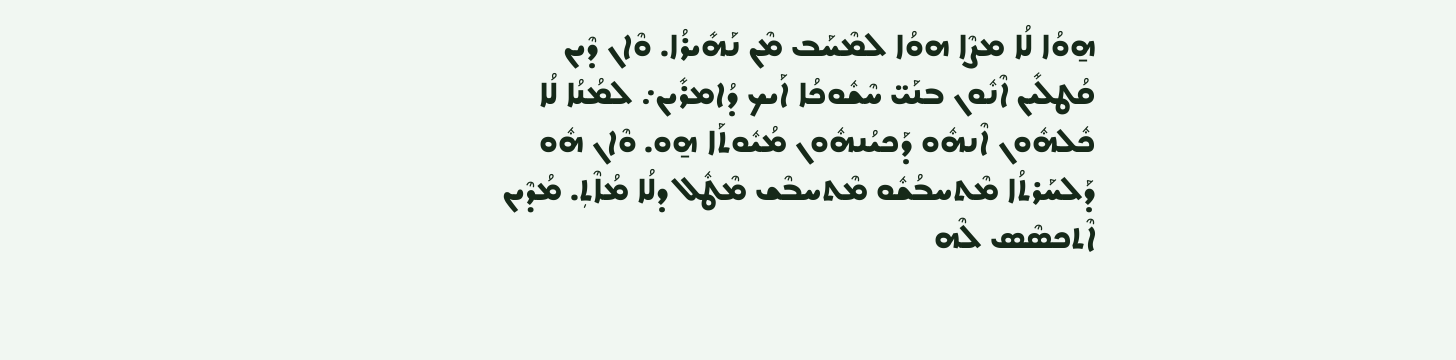ܗ̱ܘܳܐ ܠܳܐ ܡܨܶܐ ܗܘܳܐ ܠܡܶܚܰܒ ܡܶܢ ܢܰܗܺܝܪܳܐ. ܘܶܐܢ ܕܶܝܢ ܩܳܛܠܺܝܢ ܐܶܢܽܘܢ ܒܢܰܝ̈ ܚܶܫܽܘܟܳܐ ܐܰܝܟ ܕܳܐܡܪܺܝܢ܇ ܠܡܳܢܳܐ ܠܳܐ ܟܽܠܗܽܘܢ ܐܶܢܗܽܘ ܕܰܟܝܳܢܗܽܘܢ ܡܳܝܽܘܬܰܐ ܗ̱ܘ. ܘܶܐܢ ܗܽܘ ܕܰܠܚܰܪܬܳܐ ܡܶܬܚܒܳܫܽܘ ܡܶܬܚܒܶܫ ܡܶܛܽܠ ܕܠܳܐ ܡܳܐܶܬܼ. ܡܳܕܶܝܢ ܐܶܬܟܣܶܣ ܠܶܗ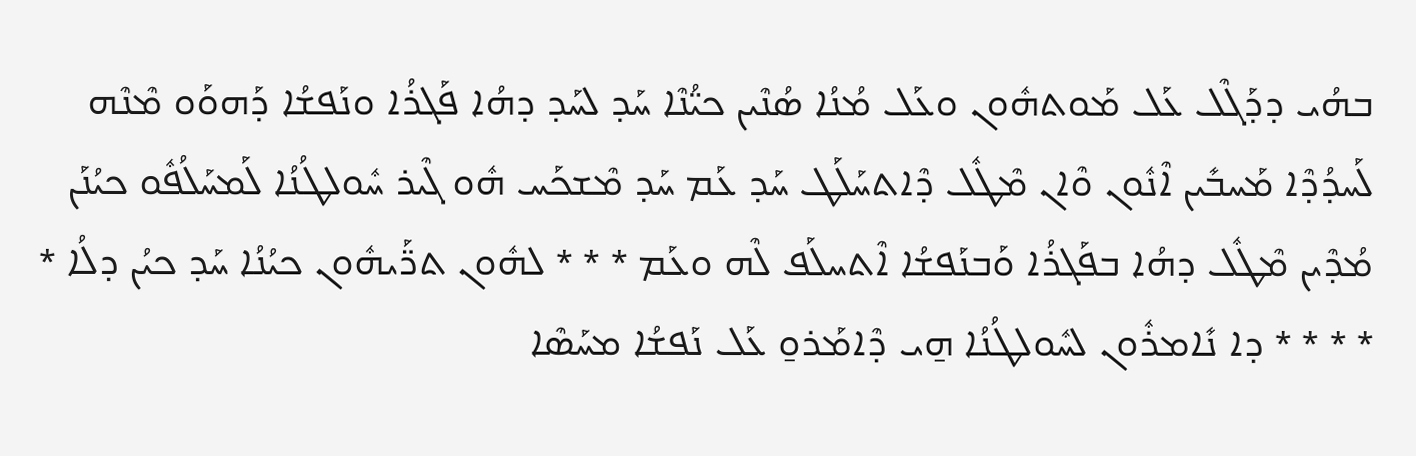ܒܗܳܝ ܕܕܰܓܶܠ ܥܰܠ ܡܰܘܬܗܽܘܢ ܘܥܰܠ ܡܳܢܳܐ ܣܳܢܶܝܢ ܟܝ̈ܳܢܶܐ ܚܰܕ ܠܚܰܕ ܕܗܳܐ ܦܰܓܪܳܐ ܘܢܰܦܫܳܐ ܕܰܗܘܰܘ ܡܶܢܶܗ ܠܰܚܕܳܕܶܐ ܡܰܚܒܺܝܢ ܐܶܢܽܘܢ ܘܶܐܢ ܡܶܛܽܠ ܕܶܐܬܚܰܠܰܛ ܚܰܕ ܥܰܡ ܚܰܕ ܡܶܫܟܰܚ ܗܽܘ ܓܶܝܪ ܚܽܘܠܛܳܢܳܐ ܠܰܡܚܰܠܳܦܽܘ ܟܝܳܢܰܢ ܡܳܕܶܝܢ ܡܶܛܽܠ ܕܗܳܐ ܒܦܰܓܪܳܐ ܘܰܒܢܰܦܫܳܐ ܐܶܬܚܠܰܦ ܠܶܗ ܘܥܰܡ * * * ܠܗܽܘܢ ܬܪ̈ܰܝܗܽܘܢ ܟܝܳܢܳܐ ܚܰܕ ܟܝܳܢ ܕܠܳܐ * * * * * ܕܐ ܢܺܐܡܪܽܘܢ ܠܚܽܘܠܛܳܢܳܐ ܗ̱ܝ ܕܶܐܡܰܪܘ̱ ܥܰܠ ܢܰܦܫܳܐ ܡܚܰܣܶܐ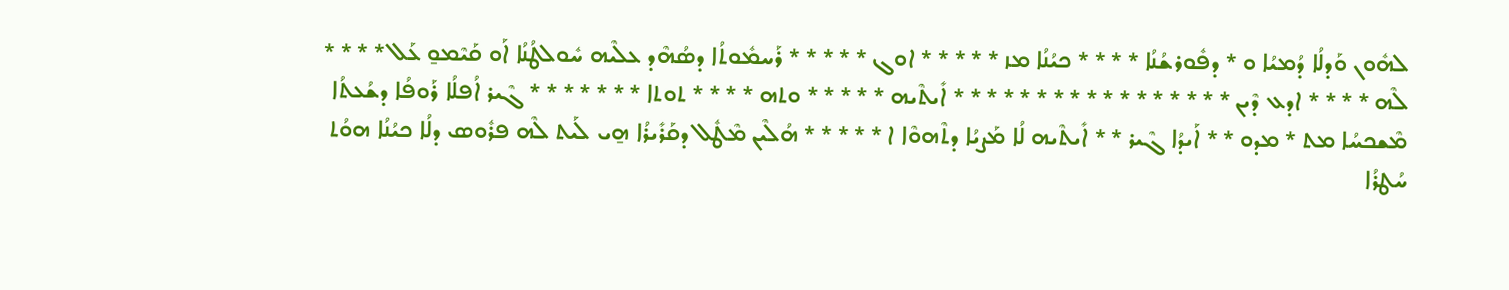ܠܗܽܘܢ ܘܰܕܠܳܐ ܕܳܡܝܳܐ ܘ * ܕܦܽܘܪܫܳܢܳܐ * * * * ܟܝܳܢܳܐ ܡܙ * * * * * ܐܘܓ * * * * * ܪܰܚܡܽܘܬܳܐ ܕܣܳܗܶܕ ܥܠܶܝܗ ܚܽܘܠܛܳܢܳܐ ܐܰܘ ܩܰܝܶܡܘ̱ ܥܰܠ * * * * ܠܶܗ * * * * ܐܕܥ ܕܶܝܢ * * * * * * * * * * * * * * * * * ܐܺܝܬܶܝܗ * * * * * ܘܬܗ * * * * ܬܘܬܐ * * * * * * * ܓܶܝܪ ܐܳܦܠܳܐ ܪܰܘܦܳܐ ܕܫܳܥܬܳܐ ܡܶܫܟܚܳܐ ܡܬ * ܡܕܘ * * ܐܰܝܕܳܐ ܓܶܝܪ * * ܐܺܝܬܶܝܗ ܠܳܐ ܡܰܨܝܳܐ ܕܬܶܗܘܶܐ ܐ * * * * * ܗܳܠܶܝܢ ܡܶܛܽܠ ܕܩܰܪܺܝܪܳܐ ܗ̱ܝ ܠܰܝܬ ܠܶܗ ܦܪܽܘܣ ܕܠܳܐ ܟܝܳܢܳܐ ܗܘܳܬ ܚܳܛܪܳܐ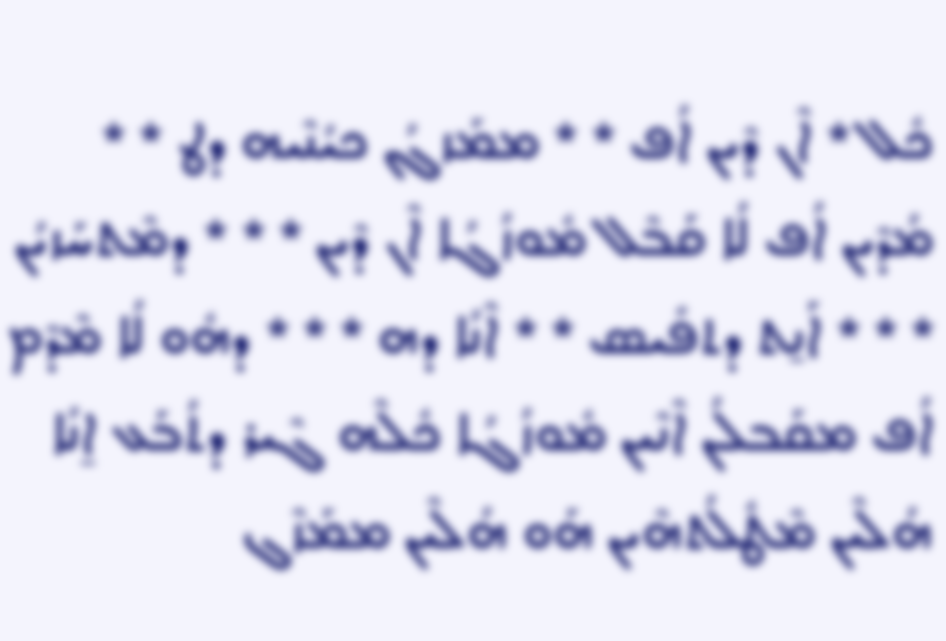ܟܽܠ * ܐܶܢ ܕܶܝܢ ܐܳܦ * * ܡܡܰܙܓܳܢ ܟܝܳܢܶܝܗ ܕܛ * * ܡܳܕܶܝܢ ܐܳܦ ܠܳܐ ܩܰܒܶܠ ܡܽܘܙܳܓܳܐ ܐܶܢ ܕܶܝܢ * * * ܕܡܶܬܚܰܙܝܳܢ * * * ܐܰܢ̱ܬ ܕܬܦܺܝܣ * * ܐܶܢܳܐ ܕܗ * * * ܕܗܽܘ ܠܳܐ ܡܶܕܶܡ ܐܳܦ ܡܩܰܒܠܳܢ ܐܶܢܶܝܢ ܡܽܘܙܳܓܳܐ ܟܽܠܶܗ ܓܶܝܪ ܕܬܳܒܰܥ ܐ̱ܢܳܐ ܗܳܠܶܝܢ ܡܶܛܽܠܳܬܗܶܝܢ ܗܰܘ ܗܳܠܶܝܢ ܡܡܰܙܶܓ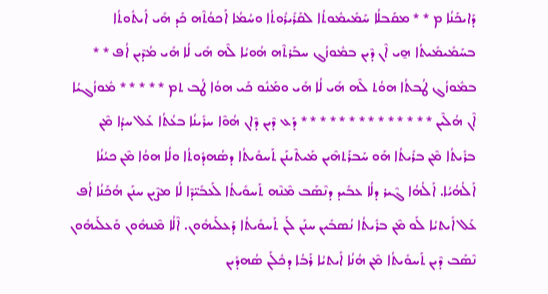ܕܰܐܝܟܰܢܳܐ ܡ * * ܡܩܰܒܠܳܐ ܚܰܡܺܝܡܽܘܬܳܐ ܠܩܰܪܺܝܪܽܘܬܳܐ ܘܚܳܡܳܐ ܐܰܟܘܳܬܶܗ ܟܰܕ ܗܺܝ ܐܺܝܬܽܘܬܳܐ ܒܚܰܡܺܝܡܺܝܬܳܐ ܗ̱ܝ ܐܶܢ ܕܶܝܢ ܒܡܽܘܙܳܓ ܚܒܰܪܬܶܗ ܗܳܘܝܳܐ ܠܶܗ ܗܺܝ ܠܳܐ ܗܺܝ ܡܳܕܶܝܢ ܐܳܦ * * ܒܡܽܘܙܳܓ ܛܳܒܬܳܐ ܗܘܳܬ ܠܶܗ ܗܺܝ ܠܳܐ ܗܺܝ ܘܡܰܢܽܘ ܟܰܝ ܗܘܳܐ ܛܳܒ ܬܡ * * * * * ܡܽܘܙܳܓܝܳܐ ܐܶܢ ܗܳܠܶܝܢ * * * * * * * * * * * * * * ܕܰܥ ܕܶܝܢ ܕܶܐܢ ܗܳܘܶܐ ܚܪܺܝܢܳܐ ܒܥܳܬܳܐ ܥܰܠ ܚܕܳܐ ܡܶܢ ܒܪܺܝܬܳܐ ܡܶܢ ܒܪܺܝܬܳܐ ܗܰܘ ܚܰܒܪܰܬܗܶܝܢ ܡܰܝܬܶܝܢܰܢ ܬܰܚܘܺܝܬܳܐ ܕܣܳܗܕܽܘܬܳܐ ܘܠܳܐ ܗܘܳܐ ܡܶܢ ܟܝܳܢܳܐ ܐܰܠܳܗܳܝܳܐ. ܐܰܠܳܗܳܐ ܓܶܝܪ ܕܠܳܐ ܥܒܺܝܕ ܕܢܶܣܰܒ ܡܶܢܶܗ ܬܰܚܘܺܝܬܳܐ ܠܰܥܒܺܝ̈ܕܶܐ ܠܳܐ ܡܨܶܝܢ ܚܢܰܢ ܗܳܟܰܢܳܐ ܐܳܦ ܥܰܠ ܐܺܝܬܝܳܐ ܠܰܘ ܡܶܢ ܒܪܺܝܬܳܐ ܢܳܣܒܺܝܢ ܚܢܰܢ ܠܰܢ ܬܰܚܘܺܝܬܳܐ ܕܰܥܠܰܝܗܽܘܢ. ܐܶܠܳܐ ܡܶܢܗܽܘܢ ܘܰܥܠܰܝܗܽܘܢ ܢܶܣܰܒ ܕܶܝܢ ܬܰܚܘܺܝܬܳܐ ܡܶܢ ܗܳܢܳܐ ܐܺܝܬܝܳܐ ܪܰܒܳܐ ܕܟܽܠܰܢ ܣܳܗܕܺܝܢ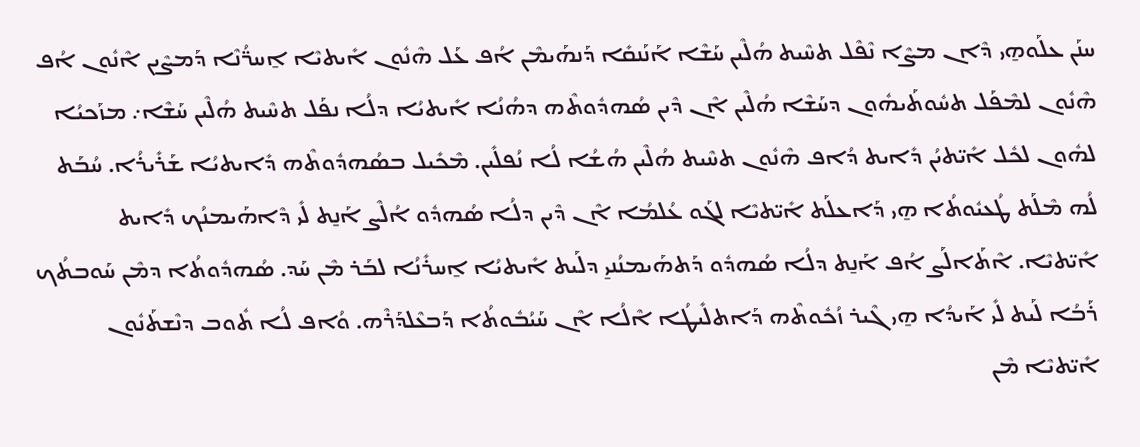ܚܢܰܢ ܥܠܰܘܗ̱ܝ ܕܶܐܢ ܡܨܶܐ ܢܶܦܶܠ ܬܚܶܝܬ ܗܳܠܶܝܢ ܚܰܫܶܐ ܐܰܢܰܢܩܺܐ ܕܰܢܗܰܝܡܶܢ ܐܳܦ ܥܰܠ ܗܶܢܽܘܢ ܐܺܝܬܝܶܐ ܐ̱ܚܪ̈ܳܢܶܐ ܕܰܡܨܶܝܢ ܐܶܢܽܘܢ ܐܳܦ ܗܶܢܽܘܢ ܠܡܶܦܰܠ ܬܚܽܘܬܰܝܗܽܘܢ ܕܚܰܫܶܐ ܗܳܠܶܝܢ ܐܶܢ ܕܶܝܢ ܣܳܗܕܽܘܬܶܗ ܕܗܳܢܳܐ ܐܺܝܬܝܳܐ ܕܠܳܐ ܢܦܰܠ ܬܚܶܝܬ ܗܳܠܶܝܢ ܚܰܫܶܐ܇ ܡܙܰܟܝܳܐ ܠܗܽܘܢ ܠܟܽܠ ܐܺܝ̈ܬܝܳܢ ܕܺܐܝܬ ܕܳܐܦ ܗܶܢܽܘܢ ܬܚܶܝܬ ܗܳܠܶܝܢ ܗܳܫܳܐ ܠܳܐ ܢܳܦܠܺܝܢ. ܡܶܟܺܝܠ ܒܣܳܗܕܽܘܬܶܗ ܕܺܐܝܬܝܳܐ ܫܰܪܺܝܪܳܐ. ܚܳܒܰܬ ܠܳܗ ܡܶܠܰܬ ܛܳܥܝܽܘܬܳܐ ܗ̱ܝ ܕܰܐܥܠܰܬ ܐܺܝ̈ܬܝܶܐ ܠܓܰܘ ܥܳܠܡܳܐ ܐܶܢ ܕܶܝܢ ܕܠܳܐ ܣܳܗܕܽܘ ܐܳܠܶܨ ܐܰܢ̱ܬ ܠܺܝ ܕܶܐܗܰܝܡܢܳܟ ܕܺܐܝܬ ܐܺܝ̈ܬܝܶܐ. ܐܶܬܰܐܠܰܨ ܐܳܦ ܐܰܢ̱ܬ ܕܠܳܐ ܣܳܗܕܽܘ ܕܰܬܗܰܝܡܢܳܢܝ̱ ܕܠܰܝܬ ܐܺܝܬܝܳܐ ܐ̱ܚܪܺܢܳܐ ܠܒܰܪ ܡܶܢ ܚܰܕ. ܣܳܗܕܽܘܬܳܐ ܕܡܶܢ ܚܰܘܒܬܳܟ ܪܰܒܳܐ ܠܰܝܬ ܠܺܝ ܐܰܝܕܳܐ ܗ̱ܝ ܓܶܝܪ ܙܳܟܽܘܬܶܗ ܕܰܐܬܠܺܝܛܳܐ ܐܶܠܳܐ ܐܶܢ ܚܰܝܳܒܽܘܬܳܐ ܕܰܒܥܶܠܕܰܪܶܗ. ܘܳܐܦ ܠܳܐ ܬܽܘܒ ܕܢܶܫܬܰܢܽܘܢ ܐܺܝ̈ܬܝܶܐ ܡܶܢ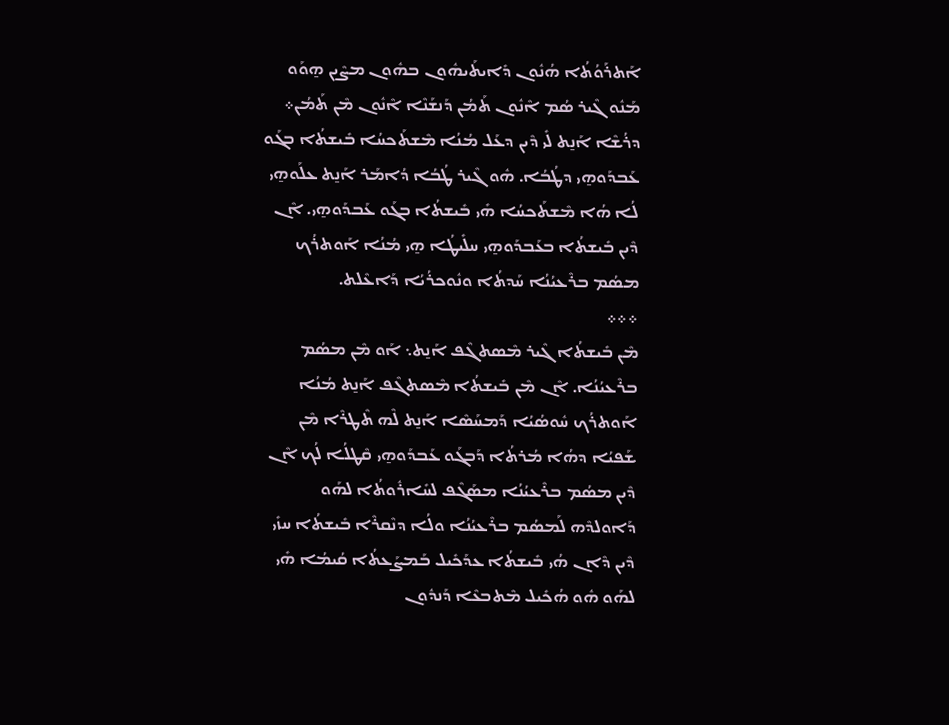ܐܰܬܪܰܘܳܬܳܐ ܗܳܢܽܘܢ ܕܺܐܝܬܰܝܗܽܘܢ ܒܗܽܘܢ ܡܨܶܝܢ ܗ̱ܘܰܘ ܡܰܢܽܘ ܓܶܝܪ ܣܳܡ ܐܶܢܽܘܢ ܬܰܡܳܢ ܕܰܢܫܰܢܶܐ ܐܶܢܽܘܢ ܡܶܢ ܬܰܡܳܢ܀
ܕܪܳܫܶܐ ܐܰܢ̱ܬ ܠܺܝ ܕܶܝܢ ܕܥܰܠ ܡܳܢܳܐ ܡܶܫܬܰܟܚܳܐ ܒܺܝܫܬܳܐ ܒܓܰܘ ܥܰܒܕܰܘܗ̱ܝ ܕܛܳܒܳܐ. ܗܽܘ ܓܶܝܪ ܛܳܒܳܐ ܕܳܐܡܰܪ ܐܰܢ̱ܬ ܥܠܰܘܗ̱ܝ ܠܳܐ ܗܳܐ ܡܶܫܬܰܟܚܳܐ ܗܺܝ ܒܺܝܫܬܳܐ ܒܓܰܘ ܥܰܒܕܰܘܗ̱ܝ. ܐܶܢ ܕܶܝܢ ܒܺܝܫܬܳܐ ܒܥܰܒܕܰܘܗ̱ܝ ܚܠܺܝܛܳܐ ܗ̱ܝ ܡܳܢܳܐ ܐܰܘܬܪܳܟ ܡܣܳܡ ܒܪܶܥܝܳܢܳܐ ܚܰܕܬܳܐ ܘܢܽܘܟܪܳܝܳܐ ܕܰܐܥܶܠܬ.
܀܀܀
ܡܶܢ ܒܺܝܫܬܳܐ ܓܶܝܪ ܡܶܣܬܓܶܦ ܐܰܢ̱ܬ܆ ܐܰܘ ܡܶܢ ܡܣܳܡ ܒܪܶܥܝܳܢܳܐ. ܐܶܢ ܡܶܢ ܒܺܝܫܬܳܐ ܡܶܣܬܓܶܦ ܐܰܢ̱ܬ ܡܳܢܳܐ ܐܰܘܬܪܳܟ ܚܽܘܣܳܝܳܐ ܕܰܡܚܰܣܶܐ ܐܰܢ̱ܬ ܠܶܗ ܬܶܛܪܶܐ ܡܶܢ ܫܰܦܝܳܐ ܕܗܳܐ ܡܳܪܬܳܐ ܕܰܒܓܰܘ ܥܰܒܕܰܘܗ̱ܝ ܩܶܛܠܳܐ ܠܳܟ ܐܶܢ ܕܶܝܢ ܡܣܳܡ ܒܪܶܥܝܳܢܳܐ ܡܣܰܓܶܦ ܠܚܺܐܪܽܘܬܳܐ ܠܗܰܘ ܕܰܐܘܠܕܶܗ ܠܰܡܣܳܡ ܒܪܶܥܝܳܢܳܐ ܘܠܳܐ ܕܢܶܩܪܶܐ ܒܺܝܫܬܳܐ ܚܙܺܝ ܕܶܝܢ ܕܶܐܢ ܗܳܝ ܒܺܝܫܬܳܐ ܥܕܰܟܺܝܠ ܒܰܡܨܰܥܬܳܐ ܩܳܝܡܳܐ ܗܺܝ ܠܗܰܘ ܗܽܘ ܗܳܟܺܝܠ ܡܶܬܒܥܶܐ ܕܰܢܕܽܘܢ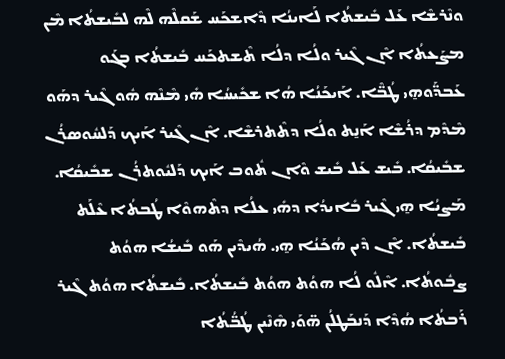ܘܢܶܪܫܶܐ ܥܰܠ ܒܺܝܫܬܳܐ ܠܰܐܝܢܳܐ ܕܶܐܫܟܰܚ ܫܰܩܠܶܗ ܠܶܗ ܠܒܺܝܫܬܳܐ ܡܶܢ ܡܨܰܥܬܳܐ ܐܶܢ ܓܶܝܪ ܘܠܳܐ ܕܠܳܐ ܬܶܫܬܟܰܚ ܒܺܝܫܬܳܐ ܒܓܰܘ ܥܰܒܕ̈ܰܘܗ̱ܝ ܛܳܒ̈ܶܐ. ܐܰܝܟܰܢܳܐ ܗܳܐ ܫܟܺܝܚܳܐ ܗܺܝ ܡܶܢܶܗ ܗܽܘ ܓܶܝܪ ܕܗܰܘ ܡܶܕܶܡ ܕܪܳܫܶܐ ܐܰܢ̱ܬ ܘܠܳܐ ܕܬܶܬܪܫܶܐ. ܐܶܢ ܓܶܝܪ ܐܰܝܟ ܕܰܠܚܽܘܣܪܳܢ ܫܒܺܝܩܳܐ. ܒܺܝܫ ܥܰܠ ܒܺܝܫ ܘܶܐܢ ܬܽܘܒ ܐܰܝܟ ܕܰܠܝܽܘܬܪܳܢ ܫܒܺܝܩܳܐ. ܡܰܨܝܳܐ ܗ̱ܝ ܓܶܝܪ ܒܺܐܝܕܳܐ ܕܗܺܝ ܥܠܳܐ ܕܬܶܗܘܶܐ ܛܳܒܬܳܐ ܥܶܠܰܬ ܒܺܝܫܬܳܐ. ܐܶܢ ܕܶܝܢ ܗܳܟܰܢܳܐ ܗ̱ܝ. ܗܳܝܕܶܝܢ ܗܰܘ ܒܺܝܫܳܐ ܗܘܳܬ ܨܒܽܘܬܳܐ. ܐܶܠܽܘ ܠܳܐ ܗܘܳܬ ܗܘܳܬ ܒܺܝܫܬܳܐ. ܒܺܝܫܬܳܐ ܗܘܳܬ ܓܶܝܪ ܪܰܒܬܳܐ ܗܳܕܶܐ ܕܰܢܒܰܛܠܳܢ ܗ̈ܘܰܝ ܗܶܢܶܝܢ ܛܳܒ̈ܳܬܳܐ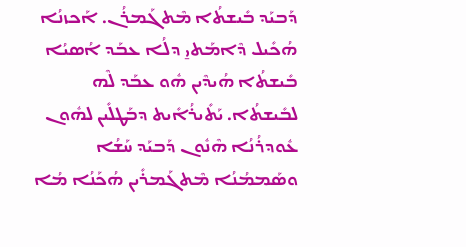ܕܰܒܝܰܕ ܒܺܝܫܬܳܐ ܡܶܬܓܰܡܪܳܢ. ܐܰܟܙܢܳܐ ܗܳܟܺܝܠ ܕܶܐܡܰܬܝ̱ ܕܠܳܐ ܥܒܰܕ ܐܳܣܝܳܐ ܒܺܝܫܬܳܐ ܗܳܝܕܶܝܢ ܗܽܘ ܥܒܰܕ ܠܶܗ ܠܒܺܝܫܬܳܐ. ܝܰܬܺܝܪܳܐܺܝܬ ܕܒܰܛܠܺܝܢ ܠܗܽܘܢ ܥܽܘܕܪܳܢܳܐ ܗܶܢܽܘܢ ܕܰܒܝܰܕ ܚܰܫܳܐ ܘܣܰܡܡܳܢܳܐ ܡܶܬܓܰܡܪܺܝܢ ܗܳܟܰܢܳܐ ܡܳܐ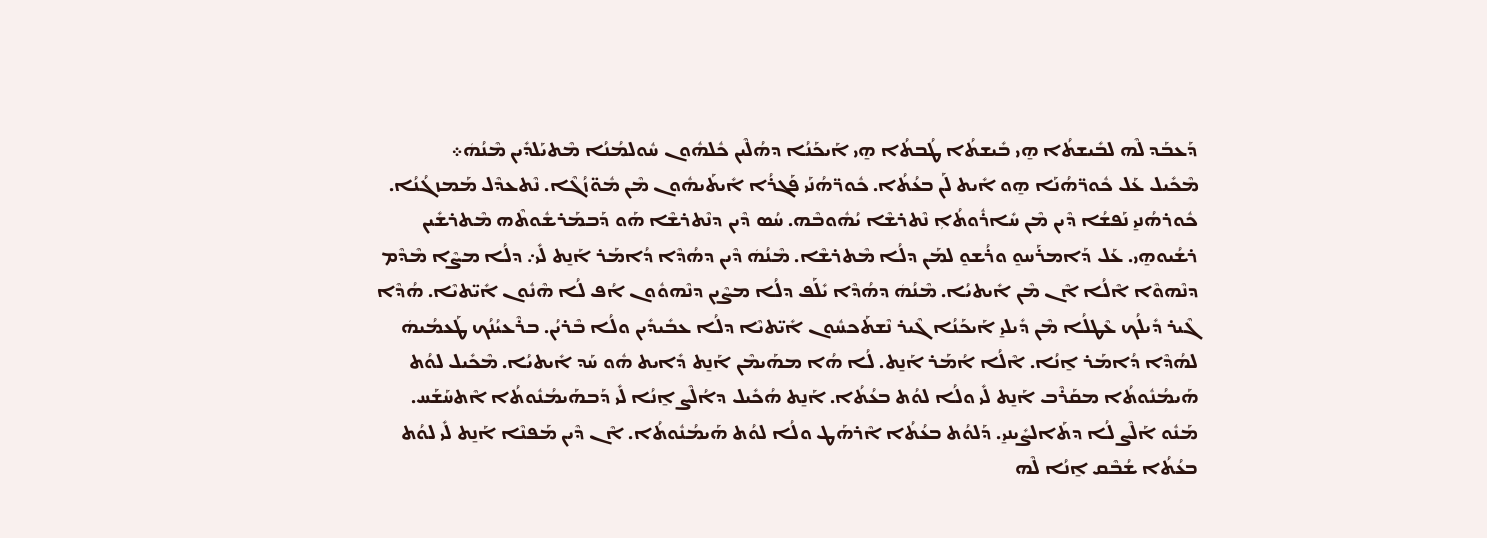ܕܰܥܒܰܕ ܠܶܗ ܠܒܺܝܫܬܳܐ ܗ̱ܝ ܒܺܝܫܬܳܐ ܛܳܒܬܳܐ ܗ̱ܝ ܐܰܝܟܰܢܳܐ ܕܗܳܠܶܝܢ ܟܽܠܗܽܘܢ ܚܽܘܠܡܳܢܳܐ ܡܶܬܝܰܠܕܺܝܢ ܡܶܢܳܗܿ܀
ܡܶܟܺܝܠ ܥܰܠ ܟܽܘܪ̈ܗܳܢܰܐ ܗ̱ܘ ܐܺܝܬ ܠܰܢ ܒܥܳܬܳܐ. ܟܽܘܪ̈ܗܳܢܰܝ ܦܰܓܪܳܐ ܐܺܝܬܰܝܗܽܘܢ ܡܶܢ ܡܽܘ̈ܙܳܓܶܐ. ܢܶܬܥܕܶܠ ܡܰܡܙܓܳܢܳܐ. ܟܽܘܪܗܳܢܝ̱ ܢܰܦܫܳܐ ܕܶܝܢ ܡܶܢ ܚܺܐܪܽܘܬܳܐܼ ܢܶܬܪܫܶܐ ܝܳܗܽܘܒܶܗ. ܚܳܣ ܕܶܝܢ ܕܢܶܬܪܫܶܐ ܗܰܘ ܕܰܒܡܰܪܫܽܘܬܶܗ ܡܶܬܪܫܺܝܢ ܪܫܳܝܘܗ̱ܝ. ܥܰܠ ܕܰܐܡܪܰܚܘ̱ ܘܪܳܫܘ̱ ܠܡܰܢ ܕܠܳܐ ܡܶܬܪܫܶܐ. ܡܶܢܳܗܿ ܕܶܝܢ ܕܗܳܕܶܐ ܕܳܐܡܰܪ ܐܰܢ̱ܬ ܠܺܝ܇ ܕܠܳܐ ܡܨܶܐ ܡܶܕܶܡ ܕܢܶܗܘܶܐ ܐܶܠܳܐ ܐܶܢ ܡܶܢ ܐܺܝܬܝܳܐ. ܡܶܢܳܗܿ ܕܗܳܕܶܐ ܝܺܠܰܦ ܕܠܳܐ ܡܨܶܝܢ ܕܢܶܗܘܽܘܢ ܐܳܦ ܠܳܐ ܗܶܢܽܘܢ ܐܺܝ̈ܬܝܶܐ. ܗܳܕܶܐ ܓܶܝܪ ܕܺܝܠܳܟ ܥܶܛܠܳܐ ܡܶܢ ܕܺܝܠܝ̱ ܐܰܝܟܰܢܳܐ ܓܶܝܪ ܢܶܫܬܰܟܚܽܘܢ ܐܺܝ̈ܬܝܶܐ ܕܠܳܐ ܥܒܺܝܕܺܝܢ ܘܠܳܐ ܒܶܪܝܳܢ. ܒܪܶܥܝܳܢܳܟ ܛܰܥܡܳܝܗܿ ܠܗܳܕܶܐ ܕܳܐܡܰܪ ܐ̱ܢܳܐ. ܐܶܠܳܐ ܐܳܡܰܪ ܐܰܢ̱ܬ. ܠܳܐ ܗܳܐ ܡܗܰܝܡܶܢ ܐܰܢ̱ܬ ܕܺܐܝܬ ܗܽܘ ܚܰܕ ܐܺܝܬܝܳܐ. ܡܶܟܺܝܠ ܠܘܳܬ ܗܰܝܡܳܢܽܘܬܳܐ ܡܩܰܪܶܒ ܐܰܢ̱ܬ ܠܺܝ ܘܠܳܐ ܠܘܳܬ ܒܥܳܬܳܐ. ܐܰܢ̱ܬ ܗܳܟܺܝܠ ܕܐܳܠܶܨ ܐ̱ܢܳܐ ܠܺܝ ܕܰܒܗܰܝܡܳܢܽܘܬܳܐ ܐܶܬܚܰܫܰܚ. ܡܰܢܽܘ ܐܰܠܶܨ ܠܳܐ ܕܬܰܐܠܨܺܝܢܝ̱. ܕܰܠܘܳܬ ܒܥܳܬܳܐ ܐܶܪܗܰܛ ܘܠܳܐ ܠܘܳܬ ܗܰܝܡܳܢܽܘܬܳܐ. ܐܶܢ ܕܶܝܢ ܡܰܦܢܶܐ ܐܰܢ̱ܬ ܠܺܝ ܠܘܳܬ ܒܥܳܬܳܐ ܫܳܒܶܩ ܐ̱ܢܳܐ ܠܶܗ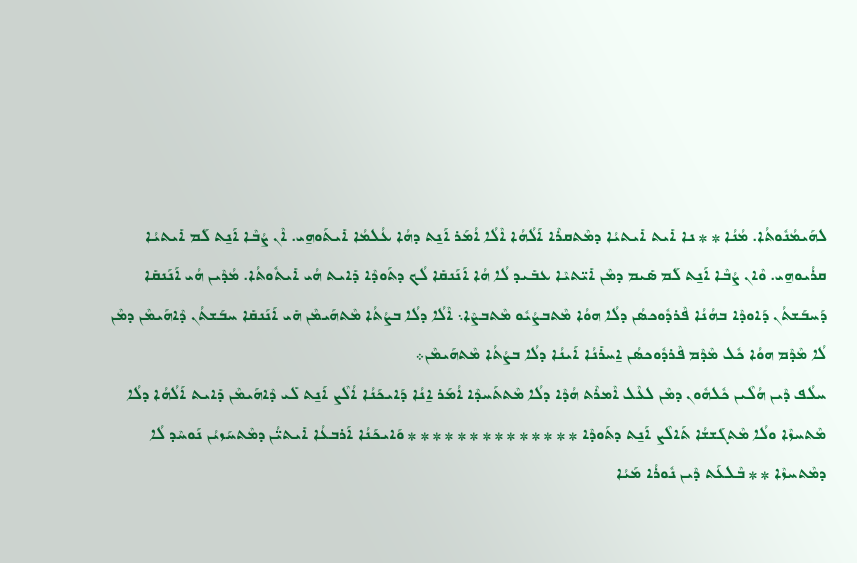ܠܗܰܝܡܳܢܽܘܬܳܐ. ܡܳܢܳܐ * * ܢܐ ܐܺܝܬ ܐܺܝܬܝܳܐ ܕܡܶܬܩܪܶܐ ܐܰܠܳܗܳܐ ܐܶܠܳܐ ܐܳܡܰܪ ܐܰܢ̱ܬ ܕܗܳܐ ܥܳܠܡܳܐ ܐܺܝܬܰܘܗ̱ܝ. ܐܶܢ ܨܳܒܶܐ ܐܰܢ̱ܬ ܠܰܡ ܐܺܝܬܝܳܐ ܩܪܳܝܘܗ̱ܝ. ܘܶܐܢ ܨܳܒܶܐ ܐܰܢ̱ܬ ܠܰܡ ܣܺܝܡ ܕܡܶܢ ܐܺܝ̈ܬܝܶܐ ܥܒܺܝܕ ܠܳܐ ܗܳܐ ܐܰܢܰܢܩܺܐ ܠܳܟ ܕܬܰܘܕܶܐ ܕܺܐܝܬ ܗܳܝ ܐܺܝܬܽܘܬܳܐ. ܡܳܕܶܝܢ ܗܳܝ ܐܰܢܰܢܩܺܐ ܕܰܚܒܰܫܬܳܢ ܕܰܐܘܕܶܐ ܒܗܳܢܳܐ ܦܶܪܕܽܘܟܣܳܢ ܕܠܳܐ ܗܘܳܐ ܡܶܬܒܨܳܝܽܘ ܡܶܬܒܨܶܐ܆ ܐܶܠܳܐ ܕܠܳܐ ܒܨܳܬܳܐ ܡܶܬܗܰܝܡܶܢ ܗܺܝ ܐܰܢܰܢܩܺܐ ܚܒܰܫܬܳܢ ܕܶܐܗܰܝܡܶܢ ܕܡܶܢ ܠܳܐ ܡܶܕܶܡ ܗܘܳܐ ܟܽܠ ܡܶܕܶܡ ܦܶܪܕܽܘܟܣܳܢ ܐ̱ܚܪܺܢܳܐ ܐܰܝܢܳܐ ܕܠܳܐ ܒܨܳܬܳܐ ܡܶܬܗܰܝܡܶܢ܀
ܚܠܳܦ ܕܶܝܢ ܗܳܠܶܝܢ ܟܽܠܗܽܘܢ ܕܡܶܢ ܠܥܶܠ ܐܶܡܪܶܬ ܗܳܕܶܐ ܕܠܳܐ ܡܶܬܬܰܚܕܶܐ ܐܳܡܰܪ ܐ̱ܢܳܐ ܕܰܐܝܟܰܢܳܐ ܐܳܠܶܨ ܐܰܢ̱ܬ ܠܺܝ ܕܶܐܗܰܝܡܶܢ ܕܺܐܝܬ ܐܰܠܳܗܳܐ ܕܠܳܐ ܡܶܬܚܙܶܐ ܘܠܳܐ ܡܶܬܓܰܫܫܳܐ ܬܰܐܠܶܨ ܐܰܢ̱ܬ ܕܬܰܘܕܶܐ * * * * * * * * * * * * * * ܘܰܐܝܟܰܢܳܐ ܐܰܪܒܥܳܐ ܐܺܝܬܝ̈ܳܢ ܕܡܶܬܚܰܙܝܳܢ ܢܰܘܚܶܕ ܠܳܐ ܕܡܶܬܚܙܶܐ * * ܒܶܠܥܰܬ ܕܶܝܢ ܢܽܘܪܳܐ ܡܰܝܳܐ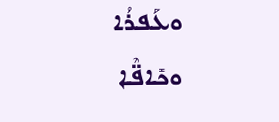ܘܥܰܦܪܳܐ ܘܟܺܐܦ̈ܶܐ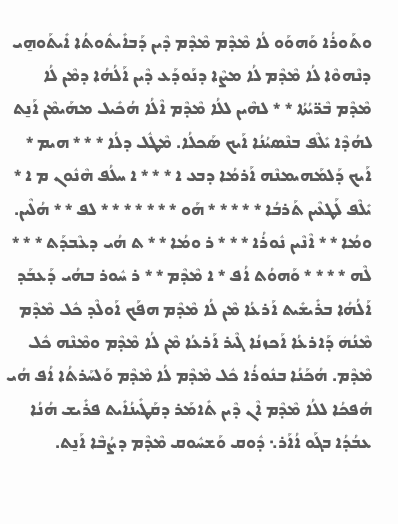ܘܬܰܘܪܳܐ ܘܰܗܘܰܘ ܠܳܐ ܡܶܕܶܡ ܡܶܕܶܡ ܕܶܝܢ ܕܰܒܐܺܝܬܽܘܬܳܐ ܐܺܝܬܰܘܗ̱ܝ ܕܢܶܗܘܶܐ ܠܳܐ ܡܶܕܶܡ ܠܳܐ ܡܨܶܐ ܕܢܰܘܕܰܥ ܕܶܝܢ ܐܰܠܳܗܳܐ ܕܡܶܢ ܠܳܐ ܡܶܕܶܡ ܒܶܪ̈ܝܳܬܳܐ * * ܠܗܶܝܢ ܠܠܳܐ ܡܶܕܶܡ ܐܶܠܳܐ ܗܳܟܺܝܠ ܡܗܰܝܡܶܢ ܐܰܢ̱ܬ ܠܗܳܕܶܐ ܝܺܠܶܦ ܒܢܶܣܝܳܢܳܐ ܐܰܝܟ ܣܰܟܠܳܐ. ܡܶܛܽܠ ܕܠܳܐ * * * ܗܝܡ * ܐܰܝܟ ܕܰܠܡܰܗܝܡܢܶܗ ܐܰܪܡܳܐ ܕܒܥ ܐ * * * ܐ ܚܠܳܦ ܗܶܢܽܘܢ ܡ ܐ * ܝܺܠܶܦ ܠܰܛܥܶܝܢ ܬܰܪܒܳܐ * * * * * ܗܰܘ * * * * * * * ܠܦ * * ܗܳܠܶܝܢ. ܘܡܳܐ * * ܐܶܢܶܝܢ ܢܽܘܪܳܐ * * * ܪ ܘܡܳܐ * * ܬ ܗܳܝ ܕܥܶܒܕܰܬ * * * ܠܶܗ * * * * ܘܰܗܘܳܬ ܐܳܦ * ܐ ܡܶܕܶܡ * * ܪ ܚܽܘܪ ܒܗܳܝ ܕܰܥܒܰܕ ܐܰܠܳܗܳܐ ܒܪܺܝܫܺܝܬ ܐܰܪܥܳܐ ܡܶܢ ܠܳܐ ܡܶܕܶܡ ܗܦܰܟ ܐܰܘܠܶܕ ܟܽܠ ܡܶܕܶܡ ܡܶܢܳܗܿ ܕܰܐܪܥܳܐ ܐܰܟܙܢܳܐ ܓܶܝܪ ܐܰܪܥܳܐ ܡܶܢ ܠܳܐ ܡܶܕܶܡ ܘܡܶܢܶܗ ܟܽܠ ܡܶܕܶܡ. ܗܳܟܰܢܳܐ ܒܢܽܘܪܳܐ ܟܽܠ ܡܶܕܶܡ ܠܳܐ ܡܶܕܶܡ ܘܰܠܚܰܪܬܳܐ ܐܳܦ ܗܳܝ ܗܳܦܟܳܐ ܠܠܳܐ ܡܶܕܶܡ ܐܶܢ ܕܶܝܢ ܬܺܐܡܰܪ ܕܩܰܛܺܝܢܳܐܺܝܬ ܦܪܺܝܫ ܗܳܢܳܐ ܥܒܳܕܳܐ ܒܓܰܘ ܐܳܐܰܪ܆ ܕܽܘܩ ܘܰܫܚܽܘܩ ܡܶܕܶܡ ܕܨܳܒܶܐ ܐܰܢ̱ܬ.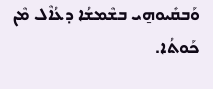ܘܰܒܩܺܝܘܗ̱ܝ ܒܫܶܡܫܳܐ ܕܥܳܐܶܠ ܡܶܢ ܟܰܘܬܳܐ.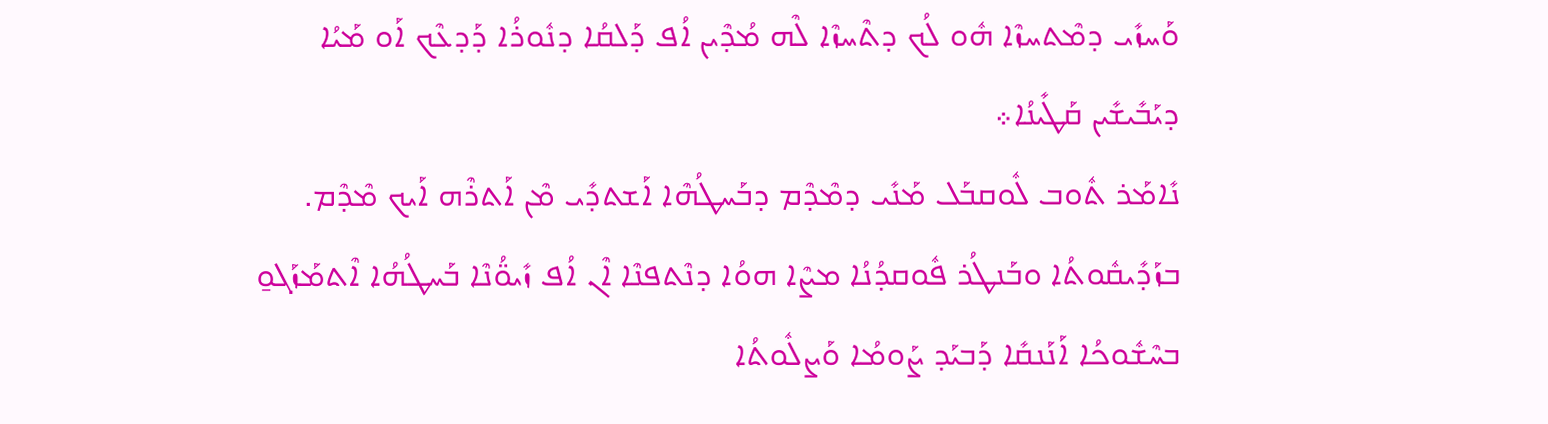ܘܰܚܙܺܝ ܕܡܶܬܚܙܶܐ ܗܽܘ ܠܳܟ ܕܬܶܚܙܶܐ ܠܶܗ ܡܳܕܶܝܢ ܐܳܦ ܕܰܠܩܳܐ ܕܢܽܘܪܳܐ ܕܰܕܥܶܟ ܐܰܘ ܡܰܝܳܐ ܕܝܰܒܺܝܫܺܝܢ ܩܰܛܺܝܢܳܐ܀
ܢܺܐܡܰܪ ܬܽܘܒ ܠܽܘܩܒܰܠ ܡܰܢܺܝ ܕܡܶܕܶܡ ܕܒܰܚܛܳܗܶܐ ܐܰܫܬܕܺܝ ܡܶܢ ܐܰܬܪܶܗ ܐܰܝܟ ܡܶܕܶܡ. ܒܙܰܕܺܝܩܽܘܬܳܐ ܘܒܰܢܛܳܪ ܦܽܘܩܕܳܢܳܐ ܡܨܶܐ ܗܘܳܐ ܕܢܶܬܦܢܶܐ ܐܶܢ ܐܳܦ ܙܺܝܘ̈ܳܢܶܐ ܒܰܚܛܳܗܳܐ ܐܶܬܡܰܙܰܓܘ̱ ܒܚܶܫܽܘܟܳܐ ܐܰܢܰܢܩܺܐ ܕܰܒܝܰܕ ܨܰܘܡܳܐ ܘܰܨܠܽܘܬܳܐ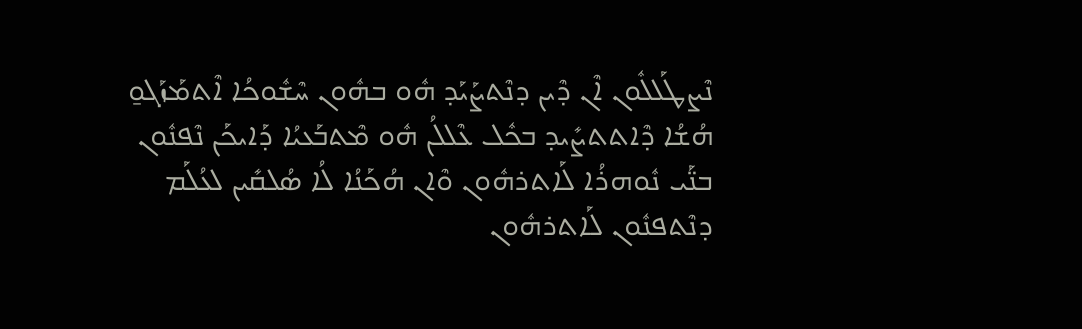ܢܶܨܛܰܠܠܽܘܢ ܐܶܢ ܕܶܝܢ ܕܢܶܬܨܰܝܰܕ ܗܽܘ ܒܗܽܘܢ ܚܶܫܽܘܟܳܐ ܐܶܬܡܰܙܰܓܘ̱ ܗܳܫܳܐ ܕܶܐܬܬܨܺܝܕ ܒܟܽܠ ܥܶܠܠܳܢ ܗܽܘ ܡܶܬܒܰܥܝܳܐ ܕܰܐܝܟܰܢ ܢܶܦܢܽܘܢ ܒܢ̈ܰܝ ܢܽܘܗܪܳܐ ܠܰܐܬܪܗܽܘܢ ܘܶܐܢ ܗܳܟܰܢܳܐ ܠܳܐ ܣܳܠܩܺܝܢ ܠܥܳܠܰܡ ܕܢܶܬܦܢܽܘܢ ܠܰܐܬܪܗܽܘܢ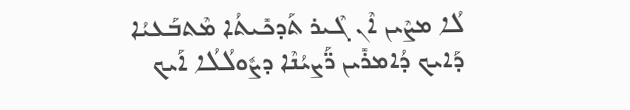ܠܳܐ ܡܨܶܝܢ ܐܶܢ ܓܶܝܪ ܬܰܕܟܺܝܬܳܐ ܡܶܬܒܰܥܝܳܐ ܕܰܐܝܟ ܕܳܐܡܪܺܝܢ ܪ̈ܰܨܝܳܢܶܐ ܕܨܽܘܠܳܠܳܐ ܐܰܝܟ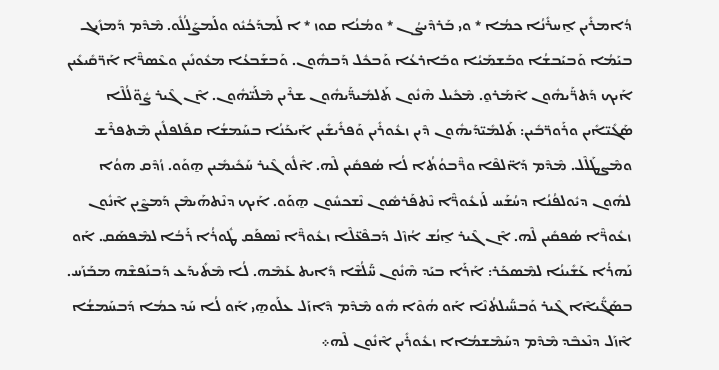ܕܳܐܡܪܺܝܢ ܐ̱ܚܪܺܢܳܐ ܟܡܳܐ * ܘܝ ܒܰܪܕܶܝܨܳܢ * ܘܡܳܢܳܐ ܩܘܙ * ܐ ܠܰܡܕܰܟܳܝܽܘ ܘܠܰܡܨܰܠܳܠܽܘ. ܡܶܕܶܡ ܕܰܡܙܺܝܓ ܒܝܰܡܳܐ ܘܰܒܝܰܒܫܳܐ ܘܒܰܫܡܰܝܳܐ ܘܒܰܐܪܥܳܐ ܘܰܒܟܽܠ ܕܰܒܗܽܘܢ. ܘܰܒܫܰܒܥܳܐ ܡܥܽܘܢܺܝܢ ܘܥܶܣܪ̈ܶܐ ܐܰܪ̈ܩܺܝܥܺܝܢ ܐܰܝܟ ܕܰܬܪ̈ܰܝܗܽܘܢ ܐܶܡܰܪܘ̱. ܡܶܟܺܝܠ ܗܶܢܽܘܢ ܬܰܠܡܺܝܕ̈ܰܝܗܽܘܢ ܫܪܶܝܢ ܡܶܠܰܝ̈ܗܽܘܢ. ܐܶܢ ܓܶܝܪ ܨܽܘ̈ܠܳܠܶܐ ܣܰܓܺܝ̈ܐܺܝܢ ܘܪܰܘܪ̈ܒܺܝܢ: ܬܰܠܡܺܝ̈ܕܰܝܗܽܘܢ ܕܶܝܢ ܙܥܽܘܪܺܝܢ ܘܰܦܪܺܝܫܺܝܢ ܐܰܝܟܰܢܳܐ ܒܚܰܡܫܳܐ ܩܦܰܠܦܠܺܝܢ ܡܶܬܦܪܶܫ ܘܡܶܨܛܰܠܶܠ. ܡܶܕܶܡ ܕܰܐ̈ܠܦܶܐ ܘܪ̈ܶܒܘܳܬܳܐ ܠܳܐ ܣܳܦܩܺܝܢ ܠܶܗ. ܐܶܠܽܘ ܓܶܝܪ ܚܰܟܺܝܡܺܝܢ ܗ̱ܘܰܘ. ܙܳܕܶܩ ܗܘܳܐ ܠܗܽܘܢ ܕܝܽܘܠܦܳܢܳܐ ܕܚܳܫܰܚ ܠܰܙܥܽܘܪ̈ܶܐ ܢܶܬܦܰܪܣܽܘܢ ܢܶܫܟܚܽܘܢ ܗ̱ܘܰܘ. ܐܰܝܟ ܕܢܶܬܗܰܝܡܶܢ ܕܰܡܨܶܝܢ ܐܶܢܽܘܢ ܙܥܽܘܪ̈ܶܐ ܣܳܦܩܺܝܢ ܠܶܗ. ܐܶܢ ܓܶܝܪ ܐ̱ܢܳܫ ܐܳܙܶܠ ܕܰܒܦܶܥ̈ܠܶܐ ܙܥܽܘܪ̈ܶܐ ܢܶܣܦܰܩ ܛܽܘܪܳܐ ܪܰܒܳܐ ܠܡܶܦܣܰܩ. ܐܰܘ ܢܰܗܪܳܐ ܥܰܫܺܝܢܳܐ ܠܡܶܣܟܰܪ: ܐܰܪܰܐ ܒܝܰܕ ܗܶܢܽܘܢ ܚ̈ܰܠܳܫܶܐ ܕܺܐܝܬ ܥܰܡܶܗ. ܠܳܐ ܡܶܬܺܝܕܰܥ ܕܰܒܢܰܦܫܶܗ ܡܒܰܙܰܚ. ܒܣܰܓ̈ܺܝܐܶܐ ܓܶܝܪ ܘܰܒܚ̈ܰܝܠܬܳܢܶܐ ܐܰܘ ܗܳܘܶܐ ܗܽܘ ܡܶܕܶܡ ܕܶܐܙܰܠ ܥܠܰܘܗ̱ܝ ܐܰܘ ܠܳܐ ܚܰܕ ܟܡܳܐ ܕܰܒܚܰܡܫܳܐ ܐܶܙܰܠ ܕܢܶܥܒܶܕ ܡܶܕܶܡ ܕܚܰܡܶܫܡܳܐܐ ܙܥܽܘܪܺܝܢ ܐܶܢܽܘܢ ܠܶܗ܀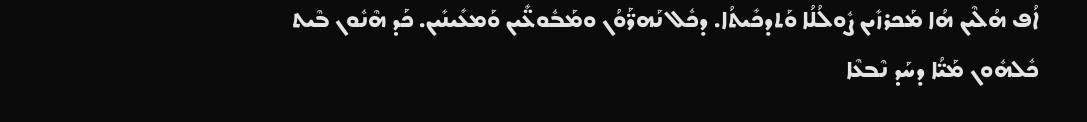ܐܳܦ ܗܳܠܶܝܢ ܗܳܐ ܡܰܟܪܙܺܝܢ ܨܽܘܠܳܠܳܐ ܘܰܬܕܟܺܝܬܳܐ. ܕܟܽܠ ܢܰܗܪ̈ܰܘܳܢ ܘܡܰܒܽܘܥ̈ܺܝܢ ܘܰܡܥܺܝܢܺܝܢ. ܟܰܕ ܗܶܢܽܘܢ ܒܶܝܬ ܟܽܠܗܽܘܢ ܡܰܝ̈ܳܐ ܕܚܰܕ ܢܶܒܥܶܐ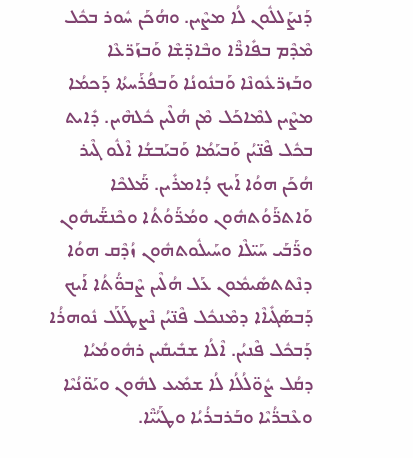ܕܰܢܨܰܠܠܽܘܢ ܠܳܐ ܡܨܶܝܢ. ܘܗܳܟܰܢ ܚܽܘܪ ܒܟܽܠ ܡܶܕܶܡ ܒܦܺܐܪ̈ܶܐ ܘܒܶܐܕ̈ܫܶܐ ܘܰܒܙܰܪ̈ܥܶܐ ܘܒܰܙܪ̈ܥܽܘܢܶܐ ܘܰܒܢܽܘܢܳܐ ܘܰܒܦܳܪܰܚܬܳܐ ܕܰܟܡܳܐ ܡܨܶܝܢ ܠܡܶܐܟܰܠ ܡܶܢ ܗܳܠܶܝܢ ܟܽܠܗܶܝܢ. ܕܺܐܝܬ ܒܟܽܠ ܦܶܢ̈ܝܳܢ ܘܰܒܝܰܡܳܐ ܘܰܒܝܰܒܫܳܐ ܐܶܠܽܘ ܓܶܝܪ ܗܳܟܰܢ ܗܘܳܐ ܐܰܝܟ ܕܳܐܡܪܺܝܢ. ܡ̈ܰܠܟܶܐ ܘܰܐܬܪ̈ܰܘܳܬܗܽܘܢ ܘܡܳܪ̈ܰܘܳܬܳܐ ܘܟܶܢܫ̈ܰܝܗܽܘܢ ܘܪ̈ܰܒܰܝ ܚܰܝ̈ܠܶܐ ܘܚܰܝܠܽܘܬܗܽܘܢ ܙܳܕܶܩ ܗܘܳܐ ܕܢܶܬܬܣܺܝܡܽܘܢ ܥܰܠ ܗܳܠܶܝܢ ܨܶܒܘ̈ܳܬܳܐ ܐܰܝܟ ܕܰܒܣܰܓܺܝܐܶܐ ܕܡܶܢܟܽܠ ܦܶܢ̈ܝܳܢ ܢܶܨܛܰܠܰܠ ܢܽܘܗܪܳܐ ܕܰܒܟܽܠ ܦܶܢܝܳܢ. ܐܶܠܳܐ ܫܒܺܝܩܺܝܢ ܪܗܽܘܡܳܝܳܐ ܕܩܳܠ ܨܽܘ̈ܠܳܠܳܐ ܠܳܐ ܫܡܺܝܥ ܠܗܽܘܢ ܘܝܰܘ̈ܢܳܝܶܐ ܘܥܶܒܪ̈ܳܝܶܐ ܘܒܰܪܒܪܳܝܳܐ ܘܛܰܝܳܝ̈ܶܐ.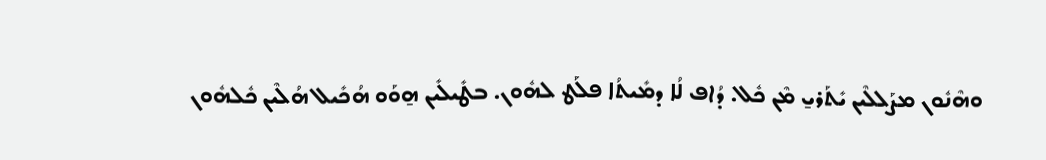ܘܗܶܢܽܘܢ ܡܨܰܠܠܶܝܢ ܝܺܬܰܪܝ̱ ܡܶܢ ܟܽܠ. ܕܳܐܦ ܠܳܐ ܕܡܺܝܬܳܐ ܦܠܰܛ ܠܗܽܘܢ. ܒܛܺܝܠܺܝܢ ܗ̱ܘܰܘ ܗܳܟܺܝܠ ܗܳܠܶܝܢ ܟܽܠܗܽܘܢ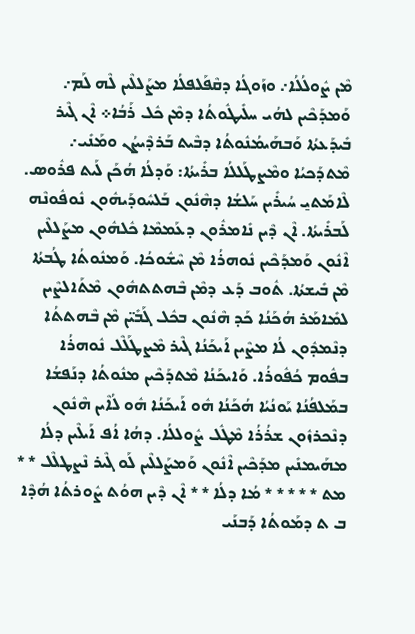ܡܶܢ ܨܽܘܠܳܠܳܐ܇ ܘܙܰܘܓܳܐ ܕܩܶܦܰܠܦܠܳܐ ܡܨܰܠܠܶܝܢ ܠܶܗ ܠܰܡ܇ ܘܰܡܕܰܟܶܝܢ ܠܗܳܝ ܚܠܺܝܛܽܘܬܳܐ ܕܡܶܢ ܟܽܠ ܪܰܒܳܐ܀ ܐܶܢ ܓܶܝܪ ܒܺܝܕܰܥܬܳܐ ܘܰܒܗܰܝܡܳܢܽܘܬܳܐ ܕܒܶܝܬ ܒܰܪܕܶܝܨܳܢ ܘܡܰܢܺܝ܇ ܡܶܬܕܰܟܝܳܐ ܘܡܶܨܛܰܠܠܳܐ ܒܪܺܝܬܳܐ: ܘܰܕܠܳܐ ܗܳܟܰܢ ܠܰܝܬ ܦܪܽܘܣ. ܠܶܐܡܰܬܝ̱ ܚܳܝܪܺܝܢ ܚܰܠܫܳܐ ܕܗܶܢܽܘܢ ܒܰܠܚܽܘܕܰܝܗܽܘܢ ܢܽܘܦܽܘܢܶܗ ܠܰܒܪܺܝܬܳܐ. ܐܶܢ ܕܶܝܢ ܢܺܐܡܪܽܘܢ ܕܥܰܡܡܶܐ ܟܽܠܗܽܘܢ ܡܨܰܠܠܶܝܢ ܐܶܢܽܘܢ ܘܰܡܕܰܟܶܝܢ ܢܽܘܗܪܳܐ ܡܶܢ ܚܶܫܽܘܟܳܐ. ܘܰܡܢܽܘܬܳܐ ܛܳܒܬܳܐ ܡܶܢ ܒܺܝܫܬܳܐ. ܬܽܘܒ ܕܰܥ ܕܡܶܢ ܒܶܗܬܬܗܽܘܢ ܡܶܬܰܐܠܨܶܝܢ ܠܡܺܐܡܰܪ ܗܳܟܰܢܳܐ ܟܰܕ ܗܶܢܽܘܢ ܒܟܽܠ ܓܰܒܺܝ̈ܢ ܡܶܢ ܒܶܗܬܬܳܐ ܕܢܶܡܕܽܘܢ ܠܳܐ ܡܨܶܝܢ ܐܰܝܟܰܢܳܐ ܓܶܝܪ ܡܶܨܛܰܠܶܠ ܢܽܘܗܪܳܐ ܒܦܽܘܡ ܟܳܦܽܘܪܳܐ. ܘܰܐܝܟܰܢܳܐ ܡܶܬܕܰܟܶܝܢ ܡܢܽܘܬܳܐ ܕܢܰܦܫܳܐ ܒܡܰܠܦܳܢܳܐ ܝܰܘܢܳܝܳܐ ܗܳܟܰܢܳܐ ܗܽܘ ܐܰܝܟܰܢܳܐ ܗܽܘ ܠܳܐܶܝܢ ܗܶܢܽܘܢ ܕܢܶܟܪܙܽܘܢ ܫܪܳܪܳܐ ܡܶܛܽܠ ܨܽܘܠܠܳܐ. ܕܗܳܐ ܐܳܦ ܐܰܝܠܶܝܢ ܕܠܳܐ ܡܗܰܝܡܢܺܝܢ ܡܕܰܟܶܝܢ ܐܶܢܽܘܢ ܘܰܡܨܰܠܠܶܝܢ ܠܰܘ ܓܶܝܪ ܢܶܨܛܠܶܠ * * ܡܬ * * * * * ܡܳܐ ܕܠܳܐ * * ܐܶܢ ܕܶܝܢ ܗܘܳܬ ܨܽܘܪܬܳܐ ܗܳܕܶܐ ܒ ܬ ܕܡܰܘܬܳܐ ܕܰܒܢܰܝ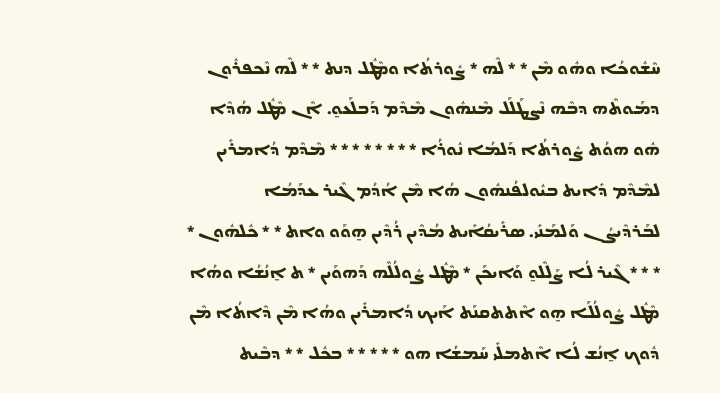ܚܶܫܽܘܟܳܐ ܘܗܽܘ ܡܶܢ * * ܠܶܗ * ܨܽܘܪܬܳܐ ܘܡܶܛܽܠ ܕܢܬ * * ܠܶܗ ܢܶܟܦܪܽܘܢ ܕܡܰܘܬܶܗ ܕܒܶܗ ܢܶܨܛܰܠܰܠ ܡܶܢܗܽܘܢ ܡܶܕܶܡ ܕܰܒܠܰܥܘ̱. ܐܶܢ ܡܶܛܽܠ ܗܳܕܶܐ ܗܽܘ ܗܘܳܬ ܨܽܘܪܬܳܐ ܕܰܠܡܳܐ ܢܽܘܪܳܐ * * * * * * * * ܡܶܕܶܡ ܕܳܐܡܪܺܝܢ ܠܡܶܕܶܡ ܕܺܐܝܬ ܒܝܽܘܠܦܳܢܗܽܘܢ ܗܳܐ ܡܶܢ ܐܳܕܳܡ ܓܶܝܪ ܥܕܰܡܳܐ ܠܒܰܪܕܶܝܨܳܢ ܘܰܠܡܰܢܺܝ. ܣܪܺܝܩܳܐܺܝܬ ܡܳܕܶܝܢ ܪܳܕܶܝܢ ܗ̱ܘܰܘ ܘܐܬ * * ܟܽܠܗܽܘܢ * * * * ܓܶܝܪ ܠܳܐ ܨܰܠܶܠܘ̱ ܘܰܐܝܟܰܢ * ܡܶܛܽܠ ܨܽܘܠܳܠܶܗ ܕܰܗܘܰܝܢ * ܬ ܐ̱ܢܳܫܳܐ ܘܗܳܐ ܡܶܛܽܠ ܨܽܘܠܳܠܰܐ ܗ̱ܘ ܐܶܬܬܩܢܰܬ ܐܰܝܟ ܕܳܐܡܪܺܝܢ ܘܗܳܐ ܡܶܢ ܕܶܐܬܳܐ ܡܶܢ ܕܽܘܟ ܐ̱ܢܳܫ ܠܳܐ ܐܶܬܡܠܺܝ ܚܰܡܫܳܐ ܗܘ * * * * * ܒܟܽܠ * * ܕܒܶܝܬ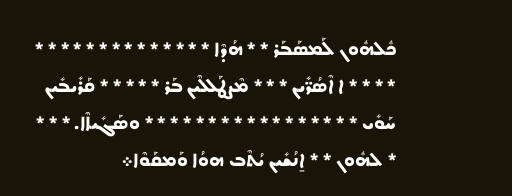ܟܽܠܗܽܘܢ ܠܰܡܣܰܒܰܪ * * ܗܳܕܶܐ * * * * * * * * * * * * * * * * * * ܐ ܐܶܣܳܪ̈ܺܝܢ * * * ܡܶܨܛܰܠܠܶܝܢ ܒܰܪ * * * * * ܩܰܪܺܝܒܺܝܢ ܚܰܘܺܝ * * * * * * * * * * * * * * * * * ܘܣܰܓܺܝܐܶܐ. * * * * ܠܗܽܘܢ * * ܐ̱ܢܳܫܺܝܢ ܝܳܬܶܒ ܗܘܳܐ ܘܰܡܩܰܘܶܐ܀